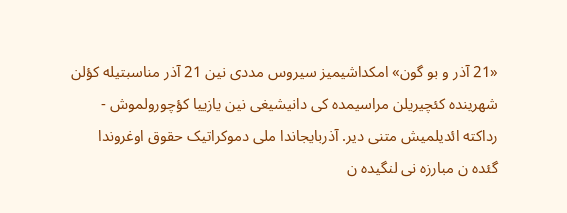«21 آذر و بو گون» امکداشیمیز سیروس مددی نین 21 آذر مناسبتیله کؤلن شهرینده کئچیریلن مراسیمده کی دانیشیغی نین یازییا کؤچورولموش - رداکته ائدیلمیش متنی دیر. آذربایجاندا ملی دموکراتیک حقوق اوغروندا گئده ن مبارزه نی لنگیده ن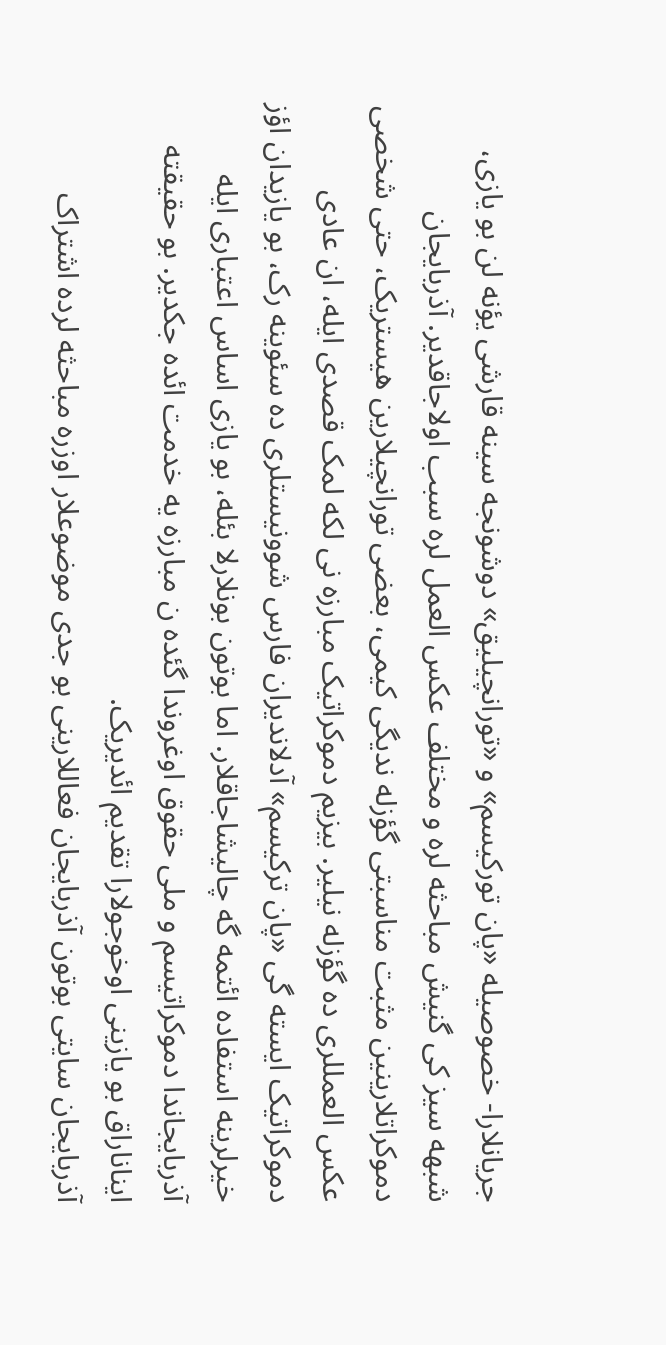جریانلارا- خصوصیله «پان تورکیسم» و «تورانچیلیق» دوشونجه سینه قارشی یؤنه لن بو یازی، شبهه سیز کی گنیش مباحثه لره و مختلف عکس العمل لره سبب اولاجاقدیر. آذربایجان دموکراتلارینین مثبت مناسبتی گؤزله ندیگی کیمی، بعضی تورانچیلارین هیستریک، حتی شخصی عکس العمللری ده گؤزله نیلیر. بیزیم دموکراتیک مبارزه نی لکه لمک قصدی ایله، ان عادی دموکراتیک ایسته گی «پان ترکیسم» آدلاندیران فارس شوونیستلری ده سئوینه رک، بو یازیدان اؤز خیرلرینه استفاده ائتمه گه چالیشاجاقلار. اما بوتون بونلارلا بئله، بو یازی اساس اعتباری ایله آذربایجاندا دموکراتیسم و ملی حقوق اوغروندا گئده ن مبارزه یه خدمت ائده جکدیر. بو حقیقته ایناناراق بو یازینی اوخوجولارا تقدیم ائدیریک.
آذربایجان سایتی بوتون آذربایجان فعاللارینی بو جدی موضوعلار اوزره مباحثه لرده اشتراک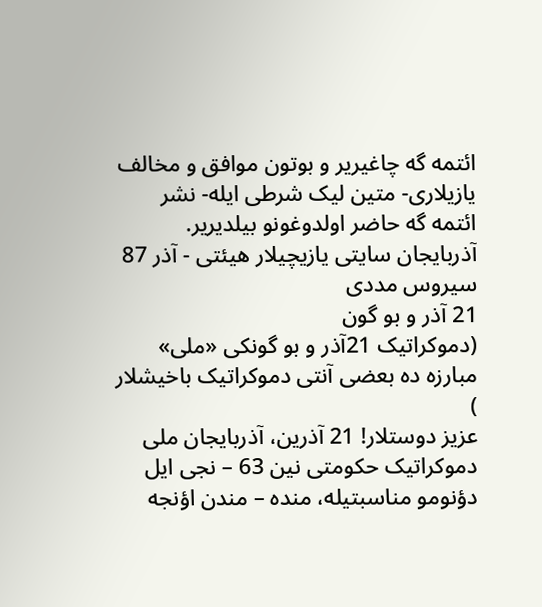ائتمه گه چاغیریر و بوتون موافق و مخالف یازیلاری- متین لیک شرطی ایله- نشر ائتمه گه حاضر اولدوغونو بیلدیریر.
آذربایجان سایتی یازیچیلار هیئتی - آذر 87
سیروس مددی
21 آذر و بو گون
(دموکراتیک 21آذر و بو گونکی «ملی» مبارزه ده بعضی آنتی دموکراتیک باخیشلار )
عزیز دوستلار! 21 آذرین، آذربایجان ملی دموکراتیک حکومتی نین 63 – نجی ایل دؤنومو مناسبتیله، منده – مندن اؤنجه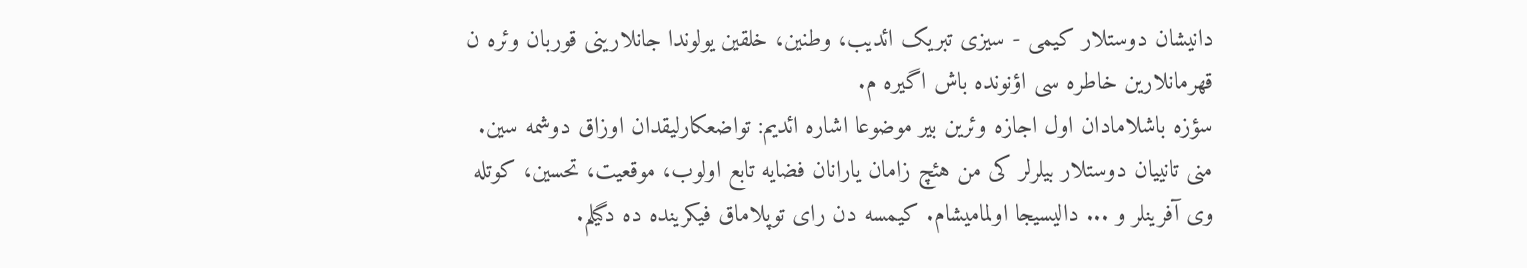دانیشان دوستلار کیمی - سیزی تبریک ائدیب، وطنین، خلقین یولوندا جانلارینی قوربان وئره ن قهرمانلارین خاطره سی اؤنونده باش اگیره م.
سؤزه باشلامادان اول اجازه وئرین بیر موضوعا اشاره ائدیم: تواضعکارلیقدان اوزاق دوشمه سین. منی تانییان دوستلار بیلرلر کی من هئچ زامان یارانان فضایه تابع اولوب، موقعیت، تحسین، کوتله وی آفرینلر و ... دالیسیجا اولمامیشام. کیمسه دن رای توپلاماق فیکرینده ده دگیلم.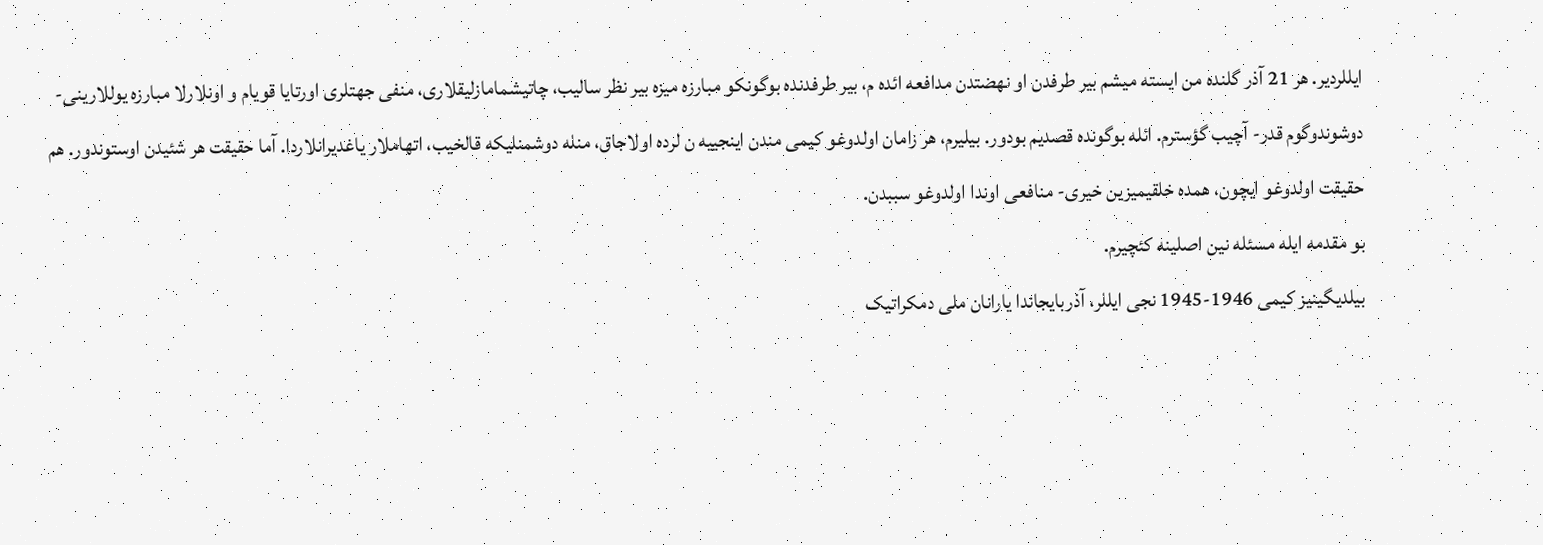ایللردیر. هر 21 آذر گلنده من ایسته میشم بیر طرفدن او نهضتدن مدافعه ائده م، بیر طرفدنده بوگونکو مبارزه میزه بیر نظر سالیب، چاتیشمامازلیقلاری، منفی جهتلری اورتایا قویام و اونلارلا مبارزه یوللارینی- دوشوندوگوم قدر- آچیب گؤسترم. ائله بوگونده قصدیم بودور. بیلیرم، هر زامان اولدوغو کیمی مندن اینجییه ن لرده اولاجاق، منله دوشمنلیکه قالخیب، اتهاملار یاغدیرانلاردا. آما حقیقت هر شئیدن اوستوندور. هم حقیقت اولدوغو ایچون، همده خلقیمیزین خیری- منافعی اوندا اولدوغو سببدن.
بو مقدمه ایله مسئله نین اصلینه کئچیرم.
بیلدیگینیز کیمی 1946-1945 نجی ایللر، آذربایجاندا یارانان ملی دمکراتیک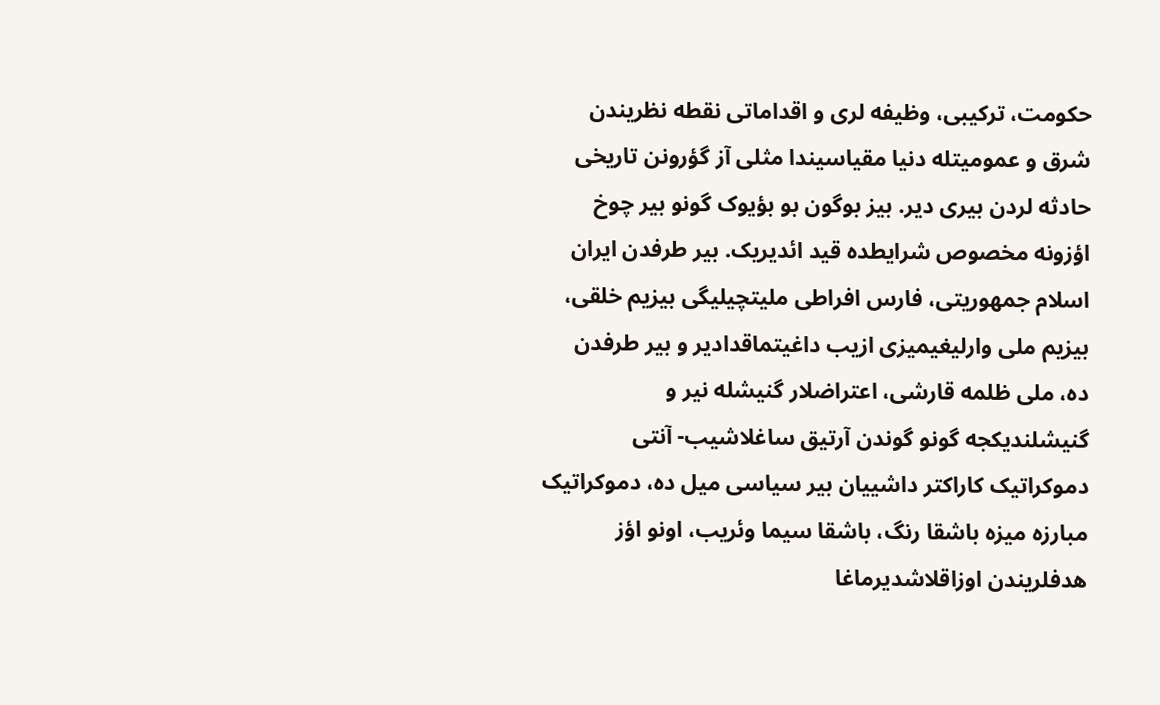حکومت، ترکیبی، وظیفه لری و اقداماتی نقطه نظریندن شرق و عمومیتله دنیا مقیاسیندا مثلی آز گؤرونن تاریخی حادثه لردن بیری دیر. بیز بوگون بو بؤیوک گونو بیر چوخ اؤزونه مخصوص شرایطده قید ائدیریک. بیر طرفدن ایران اسلام جمهوریتی، فارس افراطی ملیتچیلیگی بیزیم خلقی، بیزیم ملی وارلیغیمیزی ازیب داغیتماقدادیر و بیر طرفدن ده، ملی ظلمه قارشی، اعتراضلار گنیشله نیر و گنیشلندیکجه گونو گوندن آرتیق ساغلاشیب- آنتی دموکراتیک کاراکتر داشییان بیر سیاسی میل ده، دموکراتیک مبارزه میزه باشقا رنگ، باشقا سیما وئریب، اونو اؤز هدفلریندن اوزاقلاشدیرماغا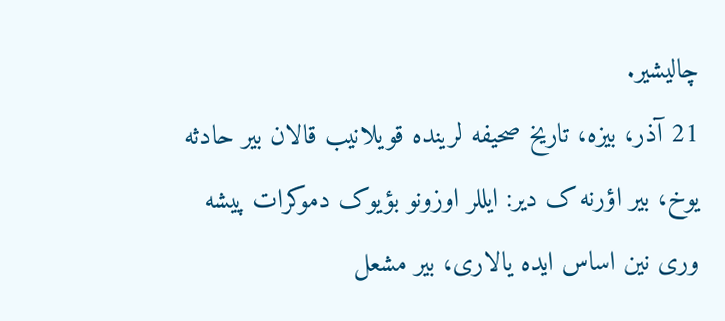چالیشیر.
21 آذر، بیزه، تاریخ صحیفه لرینده قویلانیب قالان بیر حادثه یوخ، بیر اؤرنه ک دیر: ایللر اوزونو بؤیوک دموکرات پیشه وری نین اساس ایده یالاری، بیر مشعل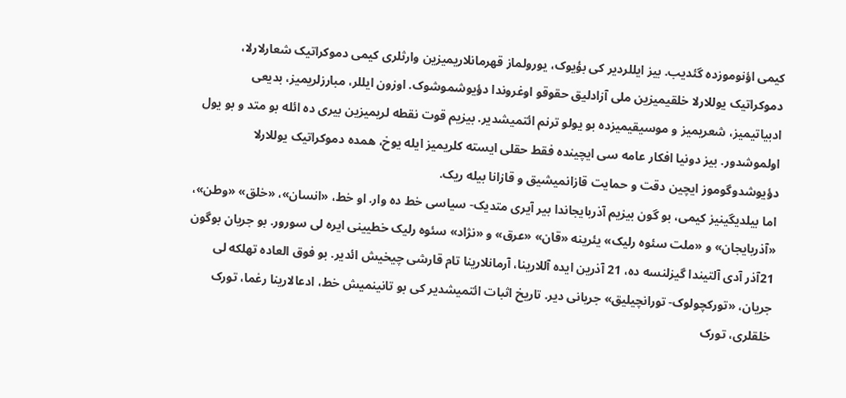کیمی اؤنوموزده گئدیب. بیز ایللردیر کی بؤیوک، یورولماز قهرمانلاریمیزین وارثلری کیمی دموکراتیک شعارلارلا، دموکراتیک یوللارلا خلقیمیزین ملی آزادلیق حقوقو اوغروندا دؤیوشموشوک. اوزون ایللر، مبارزلریمیز، بدیعی ادبیاتیمیز، شعریمیز و موسیقیمیزده بو یولو ترنم ائتمیشدیر. بیزیم قوت نقطه لریمیزین بیری ده ائله بو متد و بو یول اولموشدور. بیز دونیا افکار عامه سی ایچینده فقط حقلی ایسته کلریمیز ایله یوخ، همده دموکراتیک یوللارلا دؤیوشدوگوموز ایچین دقت و حمایت قازانمیشیق و قازانا بیله ریک.
اما بیلدیگینیز کیمی، بو گون بیزیم آذربایجاندا بیر آیری متدیک- سیاسی خط ده وار. او خط، «انسان»، «خلق» «وطن»، «آذربایجان» و «ملت سئوه رلیک» یئرینه «قان» «عرق» و «نژاد» سئوه رلیک خطیینی ایره لی سورور. بو جریان بوگون 21آذر آدی آلتیندا گیزلنسه ده، 21 آذرین ایده آللارینا، آرمانلارینا تام قارشی چیخیش ائدیر. بو فوق العاده تهلکه لی جریان، «تورکچولوک- تورانچیلیق» جریانی دیر. تاریخ اثبات ائتمیشدیر کی بو تانینمیش خط، ادعالارینا رغما، تورک خلقلری، تورک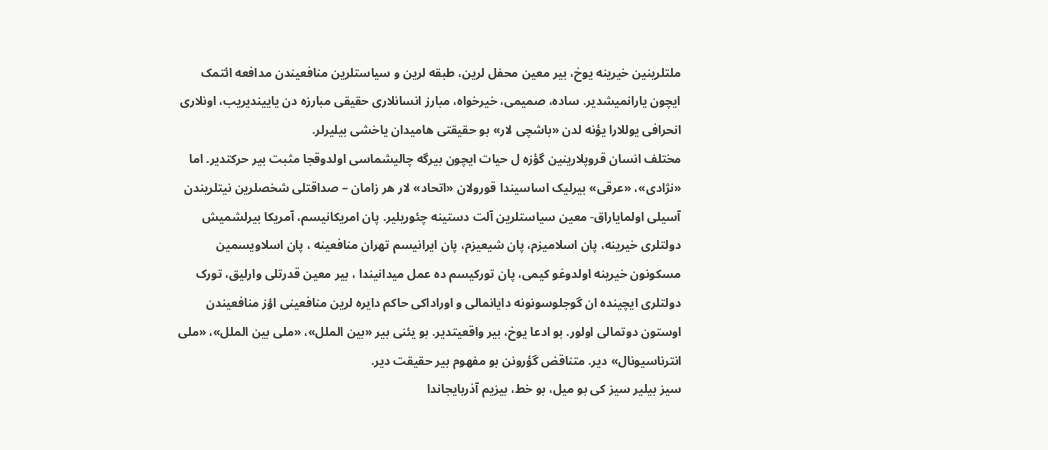ملتلرینین خیرینه یوخ، بیر معین محفل لرین، طبقه لرین و سیاستلرین منافعیندن مدافعه ائتمک ایچون یارانمیشدیر. ساده، صمیمی، خیرخواه، مبارز انسانلاری حقیقی مبارزه دن یاییندیریب، اونلاری انحرافی یوللارا یؤنه لدن «باشچی لار» بو حقیقتی هامیدان یاخشی بیلیرلر.
مختلف انسان قروپلارینین گؤزه ل حیات ایچون بیرگه چالیشماسی اولدوقجا مثبت بیر حرکتدیر. اما «نژادی»، «عرقی» بیرلیک اساسیندا قورولان «اتحاد» لار هر زامان – صداقتلی شخصلرین نیتلریندن آسیلی اولمایاراق- معین سیاستلرین آلت دستینه چئوریلیر. پان امریکانیسم، آمریکا بیرلشمیش دولتلری خیرینه، پان اسلامیزم، پان شیعیزم، پان ایرانیسم تهران منافعینه ، پان اسلاویسمین مسکونون خیرینه اولدوغو کیمی، پان تورکیسم ده عمل میدانیندا ، بیر معین قدرتلی وارلیق، تورک دولتلری ایچینده ان گوجلوسونونه دایانمالی و اوراداکی حاکم دایره لرین منافعینی اؤز منافعیندن اوستون دوتمالی اولور. بو ادعا یوخ، بیر واقعیتدیر. بو یئنی بیر «بین الملل»، «ملی بین الملل»، «ملی انترناسیونال» دیر. متناقض گؤرونن بو مفهوم بیر حقیقت دیر.
سیز بیلیر سیز کی بو میل، بو خط، بیزیم آذربایجاندا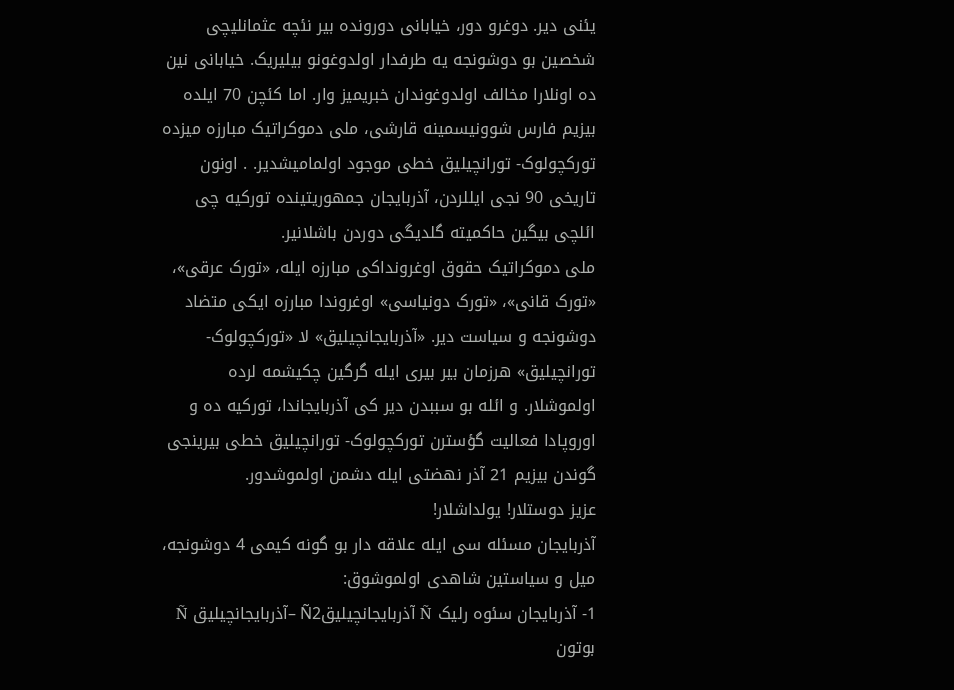یئنی دیر. دوغرو دور، خیابانی دورونده بیر نئچه عثمانلیچی شخصین بو دوشونجه یه طرفدار اولدوغونو بیلیریک. خیابانی نین ده اونلارا مخالف اولدوغوندان خبریمیز وار. اما کئچن 70 ایلده بیزیم فارس شوونیسمینه قارشی، ملی دموکراتیک مبارزه میزده تورکچولوک- تورانچیلیق خطی موجود اولمامیشدیر. . اونون تاریخی 90 نجی ایللردن، آذربایجان جمهوریتینده تورکیه چی ائلچی بیگین حاکمیته گلدیگی دوردن باشلانیر.
ملی دموکراتیک حقوق اوغرونداکی مبارزه ایله، «تورک عرقی»، «تورک قانی»، «تورک دونیاسی» اوغروندا مبارزه ایکی متضاد دوشونجه و سیاست دیر. «آذربایجانچیلیق» لا «تورکچولوک- تورانچیلیق» هرزمان بیر بیری ایله گرگین چکیشمه لرده اولموشلار. و ائله بو سببدن دیر کی آذربایجاندا، تورکیه ده و اوروپادا فعالیت گؤسترن تورکچولوک- تورانچیلیق خطی بیرینجی گوندن بیزیم 21 آذر نهضتی ایله دشمن اولموشدور.
عزیز دوستلار! یولداشلار!
آذربایجان مسئله سی ایله علاقه دار بو گونه کیمی 4 دوشونجه، میل و سیاستین شاهدی اولموشوق:
1- آذربایجان سئوه رلیک Ñ آذربایجانچیلیقÑ2 –آذربایجانچیلیق Ñ بوتون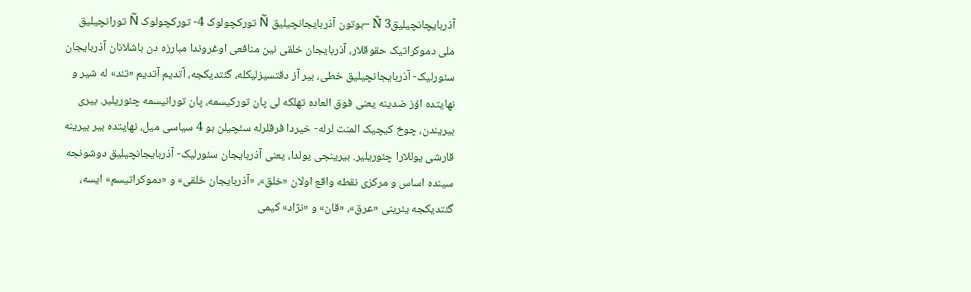آذربایچانچیلیقÑ 3 –بوتون آذربایجانچیلیق Ñ تورکچولوک 4- تورکچولوک Ñ تورانچیلیق
ملی دموکراتیک حقوقلار، آذربایجان خلقی نین منافعی اوغروندا مبارزه دن باشلانان آذربایجان سئورلیک- آذربایجانچیلیق خطی، بیر آز دقتسیزلیکله، گئتدیکجه، آتدیم آتدیم «تند» له شیر و نهایتده اؤز ضدینه یعنی فوق العاده تهلکه لی پان تورکیسمه، پان تورانیسمه چئوریلیر. بیری بیریندن، چوخ کیچیک المنت لرله- خیردا فرقلرله سئچیلن بو 4 سیاسی میل، نهایتده بیر بیرینه قارشی یوللارا چئوریلیر. بیرینجی یولدا، یعنی آذربایجان سئورلیک- آذربایجانچیلیق دوشونجه سینده اساس و مرکزی نقطه واقع اولان «خلق»، «آذربایجان خلقی» و «دموکراتیسم» ایسه، گئتدیکجه یئرینی «عرق»، «قان» و «نژاد» کیمی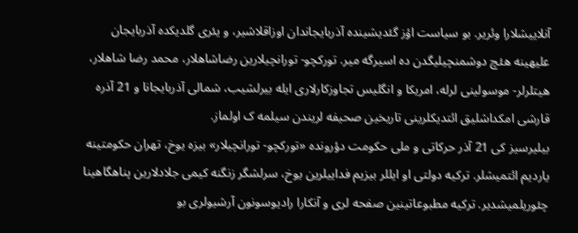آنلاییشلارا وئریر. بو سیاست اؤز گئدیشینده آذربایجاندان اوزاقلاشیر، و یئری گلدیکده آذربایجان علیهینه هئچ دوشمنچیلیگدن ده اسیرگه میر. تورکچو- تورانچیلارین رضاشاهلار، محمد رضا شاهلار، هیتلرلر- موسولینی لرله، امریکا و انگلیس تجاوزکارلاری ایله بیرلشیب، شمالی آذربایجانا و 21 آذره قارشی امکداشلیق ائتدیکلرینی تاریخین صحیفه لریندن سیلمه ک اولماز.
بیلیرسیز کی 21 آذر حرکاتی و ملی حکومت دؤرونده «تورکچو- تورانچیلار» بیزه یوخ، تهران حکومتینه یاردیم ائتمیشلر. ترکیه دولتی او ایللر بیزیم فداییلرین یوخ، سرلشگر زنگنه کیمی جلادلارین پناهگاهینا چئوریلمیشدیر. ترکیه مطبوعاتینین صفحه لری و آنکارا رادیوسونون آرشیولری بو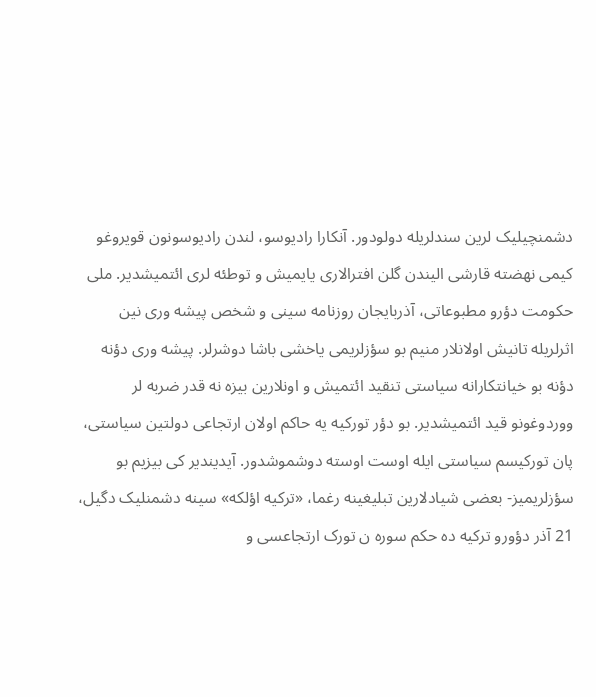دشمنچیلیک لرین سندلریله دولودور. آنکارا رادیوسو، لندن رادیوسونون قویروغو کیمی نهضته قارشی الیندن گلن افترالاری یایمیش و توطئه لری ائتمیشدیر. ملی حکومت دؤرو مطبوعاتی، آذربایجان روزنامه سینی و شخص پیشه وری نین اثرلریله تانیش اولانلار منیم بو سؤزلریمی یاخشی باشا دوشرلر. پیشه وری دؤنه دؤنه بو خیانتکارانه سیاستی تنقید ائتمیش و اونلارین بیزه نه قدر ضربه لر ووردوغونو قید ائتمیشدیر. بو دؤر تورکیه یه حاکم اولان ارتجاعی دولتین سیاستی، پان تورکیسم سیاستی ایله اوست اوسته دوشموشدور. آیدیندیر کی بیزیم بو سؤزلریمیز- بعضی شیادلارین تبلیغینه رغما، «ترکیه اؤلکه» سینه دشمنلیک دگیل، 21 آذر دؤورو ترکیه ده حکم سوره ن تورک ارتجاعسی و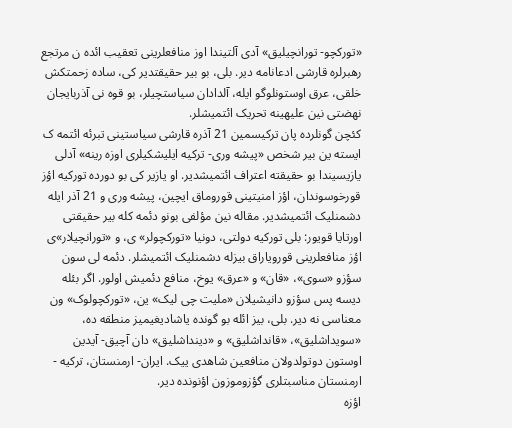«تورکچو- تورانچیلیق» آدی آلتیندا اوز منافعلرینی تعقیب ائده ن مرتجع رهبرلره قارشی ادعانامه دیر. بلی، بو بیر حقیقتدیر کی، ساده زحمتکش خلقی، عرق اوستونلوگو ایله، آلدادان سیاستچیلر، بو قوه نی آذربایجان نهضتی نین علیهینه تحریک ائتمیشلر.
کئچن گونلرده پان ترکیسمین 21 آذره قارشی سیاستینی تبرئه ائتمه ک ایسته ین بیر شخص «پیشه وری- ترکیه ایلیشکیلری اوزه رینه» آدلی یازیسیندا بو حقیقته اعتراف ائتمیشدیر. او یازیر کی بو دورده تورکیه اؤز قورخوسوندان، اؤز امنیتینی قوروماق ایچین، پیشه وری و 21 آذر ایله دشمنلیک ائتمیشدیر. مقاله نین مؤلفی بونو دئمه کله بیر حقیقتی اورتایا قویور: بلی تورکیه دولتی، دونیا «تورکچولر» ی، و «تورانچیلار»ی اؤز منافعلرینی قورویاراق بیزله دشمنلیک ائتمیشلر. دئمه لی سون سؤزو «سوی»، «قان» و «عرق» یوخ، منافع دئمیش اولور. اگر بئله دیسه پس سؤزو دانیشیلان «ملیت چی لیک» ین، «تورکچولوک» ون معناسی نه دیر. بلی، بیز ائله بو گونده یاشادیغیمیز منطقه ده، «سویداشلیق»، «قانداشلیق» و «دینداشلیق» دان آچیق- آیدین اوستون دوتولدولان منافعین شاهدی ییک. ایران- ارمنستان، ترکیه - ارمنستان مناسبتلری گؤزوموزون اؤنونده دیر.
اؤزه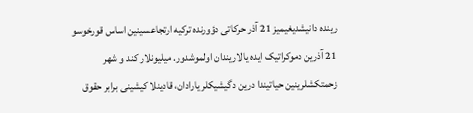رینده دانیشدیغیمیز 21 آذر حرکاتی دؤورنده ترکیه ارتجاعسینین اساس قورخوسو 21 آذرین دموکراتیک ایده یالاریندان اولموشدور. میلیونلار کند و شهر زحمتکشلرینین حیاتیندا درین دگیشیکلر یارادان، قادینلا کیشینی برابر حقوق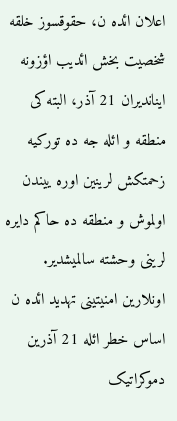اعلان ائده ن، حقوقسوز خلقه شخصیت بخش ائدیب اؤزونه ایناندیران 21 آذر، البته کی منطقه و ائله جه ده تورکیه زحمتکش لرینین اوره ییندن اولموش و منطقه ده حاکم دایره لرینی وحشته سالمیشدیر. اونلارین امنیتینی تهدید ائده ن اساس خطر ائله 21 آذرین دموکراتیک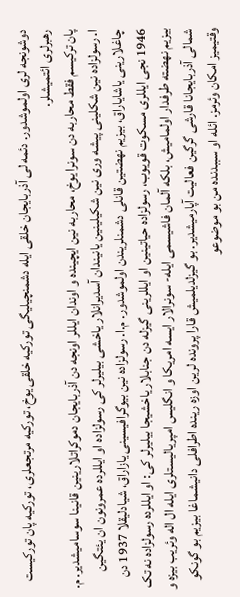دوشونجه لری اولموشدور. دئمه لی آذربایجان خلقی ایله دشمنچیلیگی تورکیه خلقی یوخ، تورکیه مرتجعلری، تورکیه پان تورکیست رهبرلری ائتمیشلر.
پان ترکیسم فقط محاربه دن سونرا یوخ، محاربه نین ایچینده و اوندان ایللر اونجه دن آذربایجان دموکراتلارینین قانینا سوسامیشدیر. م. ا. رسولزاده نین شکلینی پیشه وری نین شکیلینین یانیندان آسدیرانلار یاخشی بیلیرلر کی رسولزاده او ایللرده عمرونون ان یئتگین چاغلارینی یاشایاراق، بیزیم نهضتین قانلی دشمنلریندن اولموشدور. م.ا. رسولزاده نین بیوگرافیسینی یازاراق، شیادلیقلا 1937 دن 1946 نجی ایللری مسکوت قویوب، رسولزاده حیاتینین او ایللرینی گیزله دن جنابلار یاخشیجا بیلیرلر کی: او ایللرده رسولزاده نه تک بیزیم نهضته طرفدار اولمامیش، بلکه آلمان فاشیسمی ایله- سونرالار ایسه امریکا و انگلیس امپریالیستلری ایله ال اله وئریب بیزه و شمالی آذربایجانا قارشی گرگین فعالیت آپارمیشدیر. بو گیزلدیلمیش قارا پرونده لرین اوزه رینده اطرافلی دانیشماغا بیزیم بو گونکو وقتیمیز امکان وئرمز. ائله او سببدنده من بو موضوعو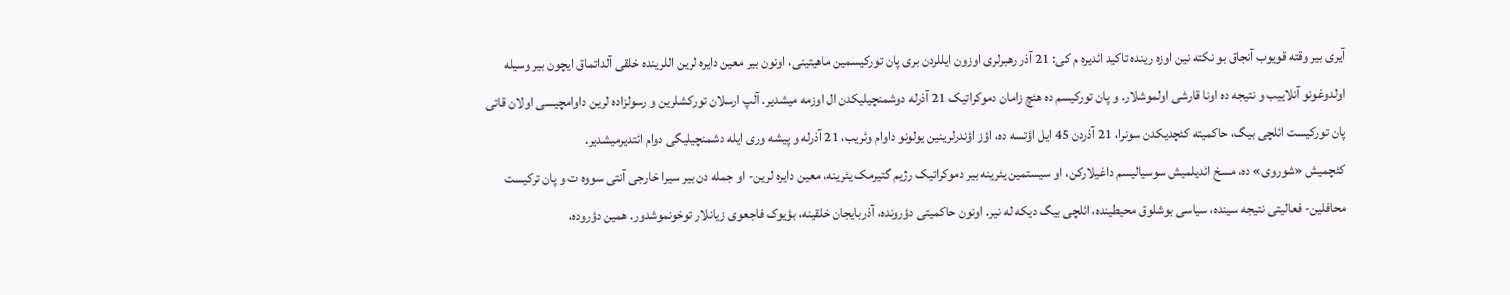آیری بیر وقته قویوب آنجاق بو نکته نین اوزه رینده تاکید ائدیره م کی: 21 آذر رهبرلری اوزون ایللردن بری پان تورکیسمین ماهیتینی، اونون بیر معین دایره لرین اللرینده خلقی آلداتماق ایچون بیر وسیله اولدوغونو آنلاییب و نتیجه ده اونا قارشی اولموشلار. و پان تورکیسم ده هئچ زامان دموکراتیک 21 آذرله دوشمنچیلیکدن ال اوزمه میشدیر. آلپ ارسلان تورکشلرین و رسولزاده لرین داوامچیسی اولان قاتی پان تورکیست ائلچی بیگ، حاکمیته کئچدیکدن سونرا، 21 آذردن 45 ایل اؤتسه ده، اؤز اؤندرلرینین یولونو داوام وئریب، 21 آذرله و پیشه وری ایله دشمنچیلیگی دوام ائتدیرمیشدیر.
کئچمیش «شوروی» ده، مسخ ائدیلمیش سوسیالیسم داغیلارکن، او سیستمین یئرینه بیر دموکراتیک رژیم گتیرمک یئرینه، معین دایره لرین- او جمله دن بیر سیرا خارجی آنتی سووه ت و پان ترکیست محافلین- فعالیتی نتیجه سینده، سیاسی بوشلوق محیطینده، ائلچی بیگ دیکه له نیر. اونون حاکمیتی دؤرونده، آذربایجان خلقینه، بؤیوک فاجعوی زیانلار توخونموشدور. همین دؤروده،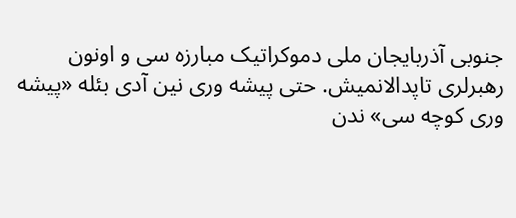جنوبی آذربایجان ملی دموکراتیک مبارزه سی و اونون رهبرلری تاپدالانمیش. حتی پیشه وری نین آدی بئله «پیشه وری کوچه سی» ندن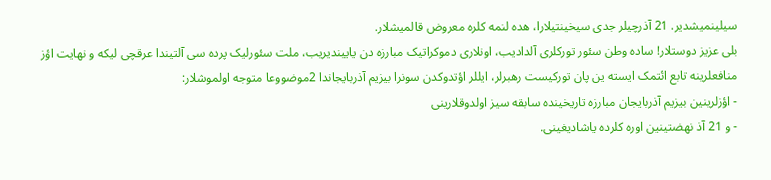سیلینمیشدیر. 21 آذرچیلر جدی سیخینتیلارا، هده لنمه کلره معروض قالمیشلار.
بلی عزیز دوستلار! ساده وطن سئور تورکلری آلدادیب، اونلاری دموکراتیک مبارزه دن یاییندیریب، ملت سئورلیک پرده سی آلتیندا عرقچی لیکه و نهایت اؤز منافعلرینه تابع ائتمک ایسته ین پان تورکیست رهبرلر، ایللر اؤتدوکدن سونرا بیزیم آذربایجاندا 2موضووعا متوجه اولموشلار:
- اؤزلرینین بیزیم آذربایجان مبارزه تاریخینده سابقه سیز اولدوقلارینی
- و 21 آذ نهضتینین اوره کلرده یاشادیغینی.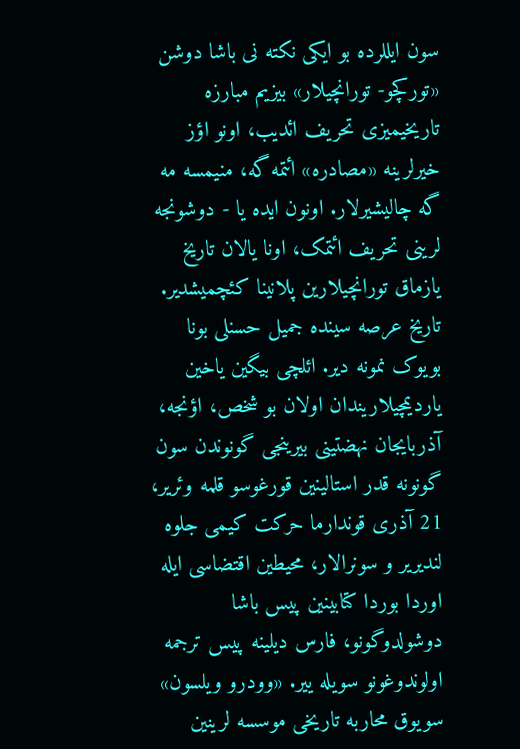سون ایللرده بو ایکی نکته نی باشا دوشن «تورکچو- تورانچیلار» بیزیم مبارزه تاریخیمیزی تحریف ائدیب، اونو اؤز خیرلرینه «مصادره» ائتمه گه، منیمسه مه گه چالیشیرلار. اونون ایده یا - دوشونجه لرینی تحریف ائتمک، اونا یالان تاریخ یازماق تورانچیلارین پلانینا کئچمیشدیر. تاریخ عرصه سینده جمیل حسنلی بونا بویوک نمونه دیر. ائلچی بیگین یاخین یاردیمچیلاریندان اولان بو شخص، اؤنجه، آذربایجان نهضتینی بیرینجی گونوندن سون گونونه قدر استالینین قورغوسو قلمه وئریر، 21 آذری قوندارما حرکت کیمی جلوه لندیریر و سونرالار، محیطین اقتضاسی ایله اوردا بوردا کتابینین پیس باشا دوشولدوگونو، فارس دیلینه پیس ترجمه اولوندوغونو سویله ییر. «وودرو ویلسون» سویوق محاربه تاریخی موسسه لرینین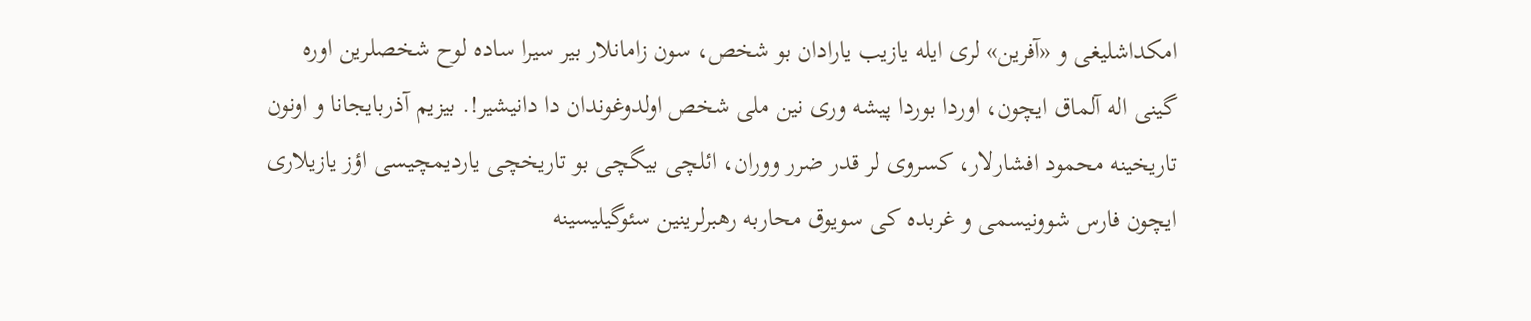امکداشلیغی و «آفرین» لری ایله یازیب یارادان بو شخص، سون زامانلار بیر سیرا ساده لوح شخصلرین اوره گینی اله آلماق ایچون، اوردا بوردا پیشه وری نین ملی شخص اولدوغوندان دا دانیشیر!. بیزیم آذربایجانا و اونون تاریخینه محمود افشارلار، کسروی لر قدر ضرر ووران، ائلچی بیگچی بو تاریخچی یاردیمچیسی اؤز یازیلاری ایچون فارس شوونیسمی و غربده کی سویوق محاربه رهبرلرینین سئوگیلیسینه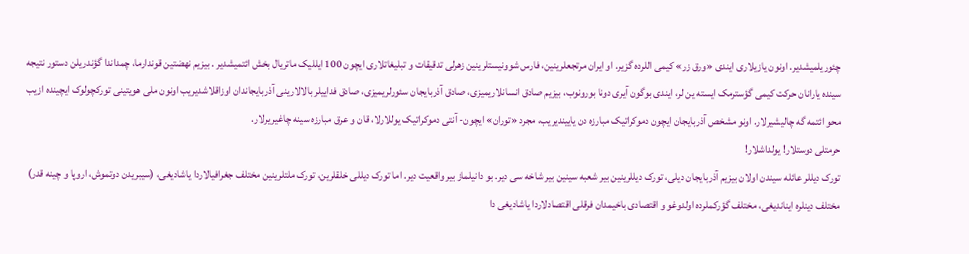چئوریلمیشدیر. اونون یازیلاری ایندی «ورق زر» کیمی اللرده گزیر. او ایران مرتجعلرینین، فارس شوونیستلرینین زهرلی تدقیقات و تبلیغاتلاری ایچون 100 ایللیک ماتریال بخش ائتمیشدیر . بیزیم نهضتین قوندارما، چمداندا گؤندریلن دستور نتیجه سینده یارانان حرکت کیمی گؤسترمک ایسته ین لر، ایندی بوگون آیری دونا بورونوب، بیزیم صادق انسانلاریمیزی، صادق آذربایجان سئورلریمیزی، صادق فداییلر بالالارینی آذربایجاندان اوزاقلاشدیریب اونون ملی هویتینی تورکچولوک ایچینده ازیب محو ائتمه گه چالیشیرلار. اونو مشخص آذربایجان ایچون دموکراتیک مبارزه دن یاییندیریب، مجرد «توران» ایچون- آنتی دموکراتیک یوللارلا، قان و عرق مبارزه سینه چاغیریرلار.
حرمتلی دوستلار! یولداشلار!
تورک دیللر عائله سیندن اولان بیزیم آذربایجان دیلی، تورک دیللرینین بیر شعبه سینین بیر شاخه سی دیر. بو دانیلماز بیر واقعیت دیر. اما تورک دیللی خلقلرین، تورک ملتلرینین مختلف جغرافیالاردا یاشادیغی، (سیبریدن دوتموش، اروپا و چینه قدر) مختلف دینلره ایناندیغی، مختلف گؤرکملرده اولدوغو و اقتصادی باخیمدان فرقلی اقتصادلاردا یاشادیغی دا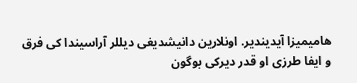هامیمیزا آیدیندیر. اونلارین دانیشدیغی دیللر آراسیندا کی فرق و ایفا طرزی او قدر دیرکی بوگون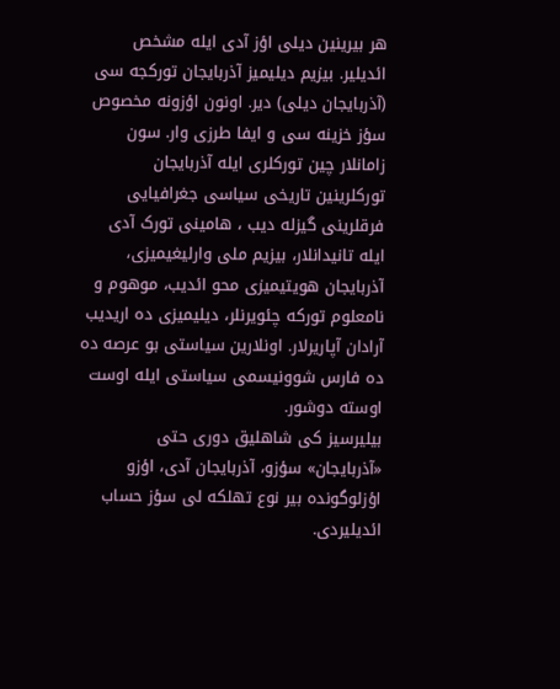هر بیرینین دیلی اؤز آدی ایله مشخص ائدیلیر. بیزیم دیلیمیز آذربایجان تورکجه سی (آذربایجان دیلی) دیر. اونون اؤزونه مخصوص سؤز خزینه سی و ایفا طرزی وار. سون زامانلار چین تورکلری ایله آذربایجان تورکلرینین تاریخی سیاسی جغرافیایی فرقلرینی گیزله دیب ، هامینی تورک آدی ایله تانیدانلار، بیزیم ملی وارلیغیمیزی، آذربایجان هویتیمیزی محو ائدیب، موهوم و نامعلوم تورکه چئویرنلر، دیلیمیزی ده اریدیب آرادان آپاریرلار. اونلارین سیاستی بو عرصه ده ده فارس شوونیسمی سیاستی ایله اوست اوسته دوشور.
بیلیرسیز کی شاهلیق دوری حتی «آذربایجان» سؤزو، آذربایجان آدی، اؤزو اؤزلوگونده بیر نوع تهلکه لی سؤز حساب ائدیلیردی.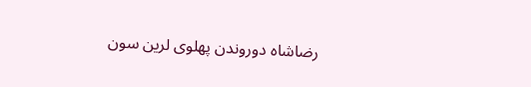رضاشاه دوروندن پهلوی لرین سون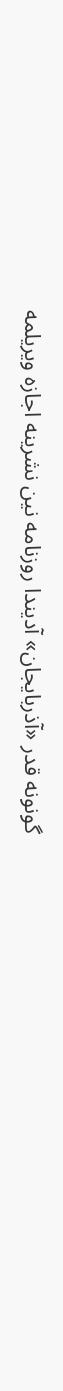گونونه قدر «آذربایجان» آدیندا روزنامه نین نشرینه اجازه ویریلمه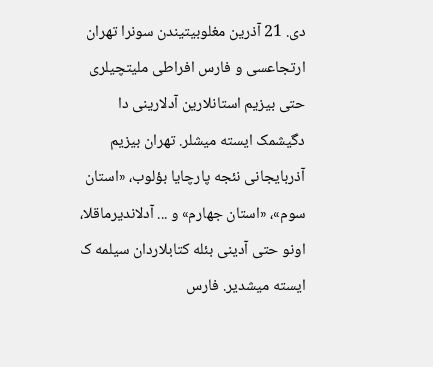دی. 21 آذرین مغلوبیتیندن سونرا تهران ارتجاعسی و فارس افراطی ملیتچیلری حتی بیزیم استانلارین آدلارینی دا دگیشمک ایسته میشلر. تهران بیزیم آذربایجانی نئجه پارچایا بؤلوب، «استان سوم»، «استان جهارم» و ... آدلاندیرماقلا، اونو حتی آدینی بئله کتابلاردان سیلمه ک ایسته میشدیر. فارس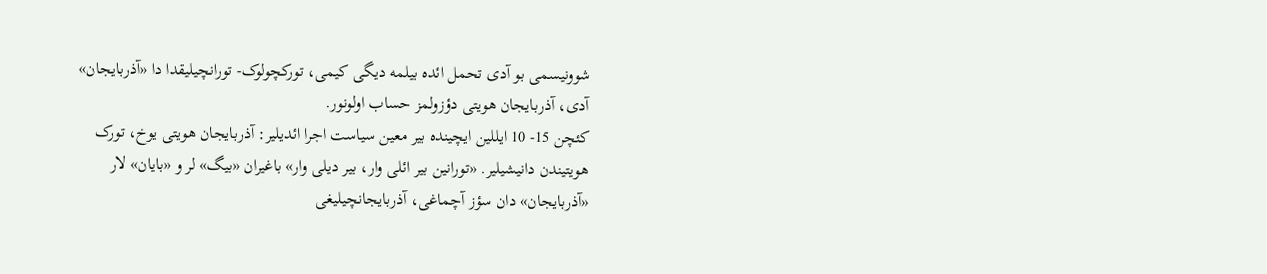شوونیسمی بو آدی تحمل ائده بیلمه دیگی کیمی، تورکچولوک- تورانچیلیقدا دا «آذربایجان» آدی، آذربایجان هویتی دؤزولمز حساب اولونور.
کئچن 15- 10 ایللین ایچینده بیر معین سیاست اجرا ائدیلیر: آذربایجان هویتی یوخ، تورک هویتیندن دانیشیلیر. «تورانین بیر ائلی وار، بیر دیلی وار» باغیران «بیگ» لر و «بایان» لار «آذربایجان» دان سؤز آچماغی، آذربایجانچیلیغی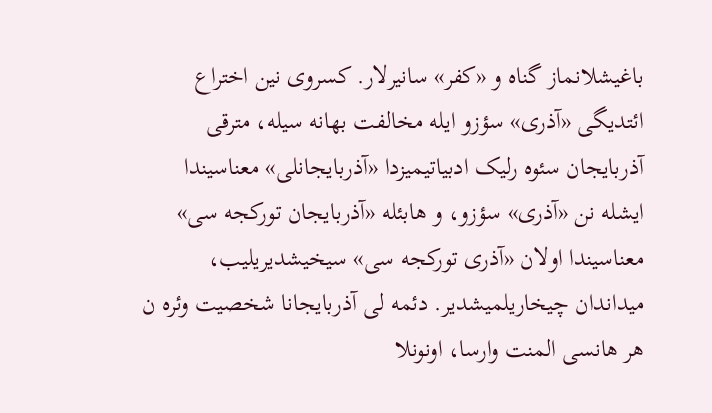باغیشلانماز گناه و «کفر» سانیرلار. کسروی نین اختراع ائتدیگی «آذری» سؤزو ایله مخالفت بهانه سیله، مترقی آذربایجان سئوه رلیک ادبیاتیمیزدا «آذربایجانلی» معناسیندا ایشله نن «آذری» سؤزو، و هابئله «آذربایجان تورکجه سی» معناسیندا اولان «آذری تورکجه سی» سیخیشدیریلیب، میداندان چیخاریلمیشدیر. دئمه لی آذربایجانا شخصیت وئره ن هر هانسی المنت وارسا، اونونلا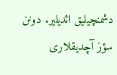دشمنچیلیق ائدیلیر. دونن سؤز آچدیقلاری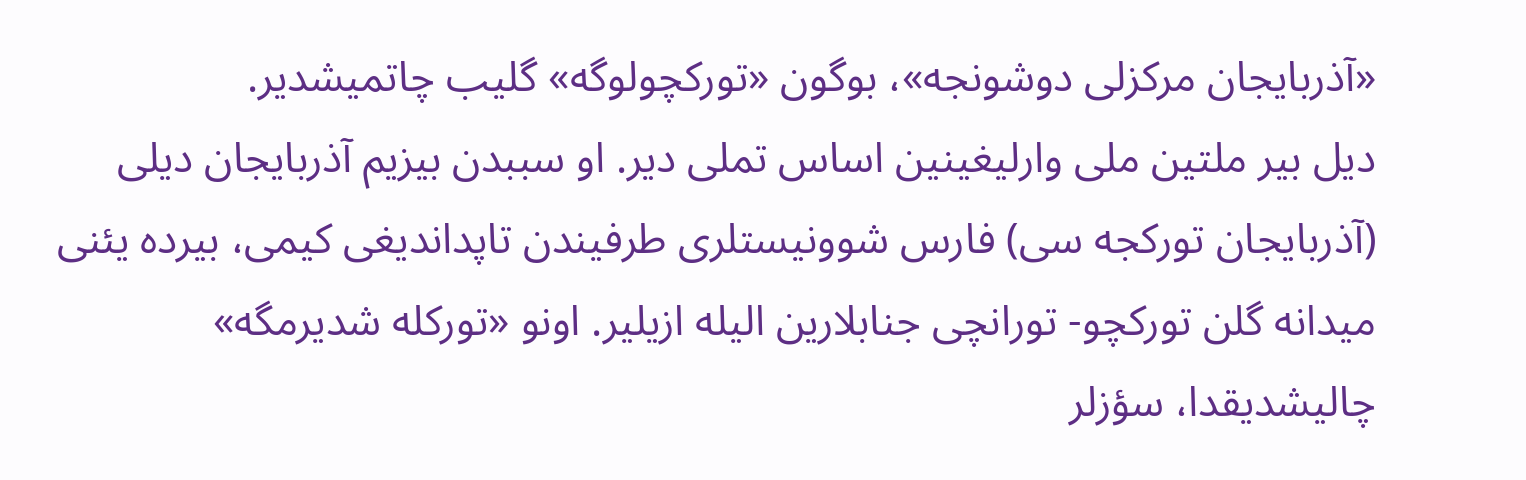«آذربایجان مرکزلی دوشونجه»، بوگون «تورکچولوگه» گلیب چاتمیشدیر.
دیل بیر ملتین ملی وارلیغینین اساس تملی دیر. او سببدن بیزیم آذربایجان دیلی (آذربایجان تورکجه سی) فارس شوونیستلری طرفیندن تاپداندیغی کیمی، بیرده یئنی میدانه گلن تورکچو- تورانچی جنابلارین الیله ازیلیر. اونو «تورکله شدیرمگه» چالیشدیقدا، سؤزلر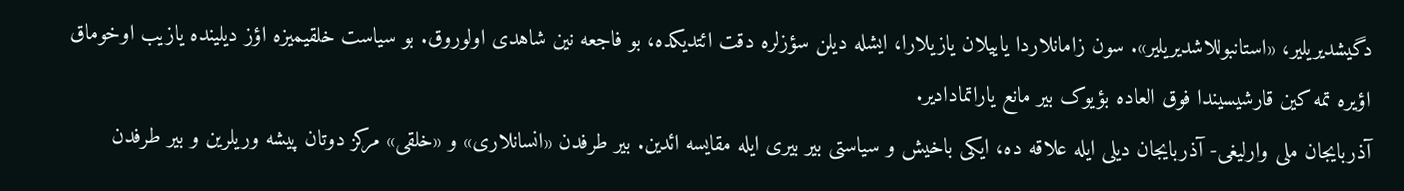دگیشدیریلیر، «استانبوللاشدیریلیر». سون زامانلاردا یاییلان یازیلارا، ایشله دیلن سؤزلره دقت ائتدیکده، بو فاجعه نین شاهدی اولوروق. بو سیاست خلقیمیزه اؤز دیلینده یازیب اوخوماق اؤیره تمه کین قارشیسیندا فوق العاده بؤیوک بیر مانع یاراتمادادیر.
آذربایجان ملی وارلیغی- آذربایجان دیلی ایله علاقه ده، ایکی باخیش و سیاستی بیر بیری ایله مقایسه ائدین. بیر طرفدن «انسانلاری» و «خلقی» مرکز دوتان پیشه وریلرین و بیر طرفدن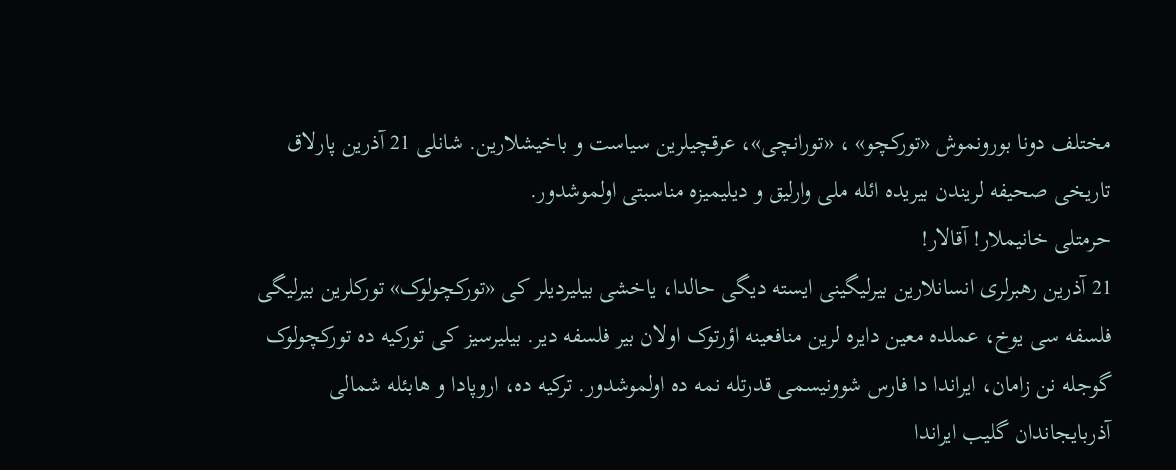مختلف دونا بورونموش «تورکچو» ، «تورانچی»، عرقچیلرین سیاست و باخیشلارین. شانلی 21 آذرین پارلاق تاریخی صحیفه لریندن بیریده ائله ملی وارلیق و دیلیمیزه مناسبتی اولموشدور.
حرمتلی خانیملار! آقالار!
21 آذرین رهبرلری انسانلارین بیرلیگینی ایسته دیگی حالدا، یاخشی بیلیردیلر کی «تورکچولوک» تورکلرین بیرلیگی فلسفه سی یوخ، عملده معین دایره لرین منافعینه اؤرتوک اولان بیر فلسفه دیر. بیلیرسیز کی تورکیه ده تورکچولوک گوجله نن زامان، ایراندا دا فارس شوونیسمی قدرتله نمه ده اولموشدور. ترکیه ده، اروپادا و هابئله شمالی آذربایجاندان گلیب ایراندا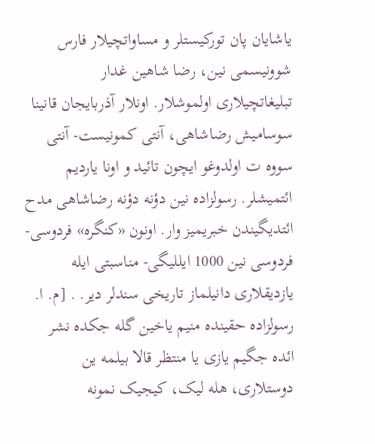یاشایان پان تورکیستلر و مساواتچیلار فارس شوونیسمی نین، رضا شاهین غدار تبلیغاتچیلاری اولموشلار. اونلار آذربایجان قانینا سوسامیش رضاشاهی، آنتی کمونیست- آنتی سووه ت اولدوغو ایچون تائید و اونا یاردیم ائتمیشلر. رسولزاده نین دؤنه دؤنه رضاشاهی مدح ائتدیگیندن خبریمیز وار. اونون «کنگره» فردوسی- فردوسی نین 1000 ایللیگی- مناسبتی ایله یازدیقلاری دانیلماز تاریخی سندلر دیر. . [م. ا. رسولزاده حقینده منیم یاخین گله جکده نشر ائده جگیم یازی یا منتظر قالا بیلمه ین دوستلاری، هله لیک، کیجیک نمونه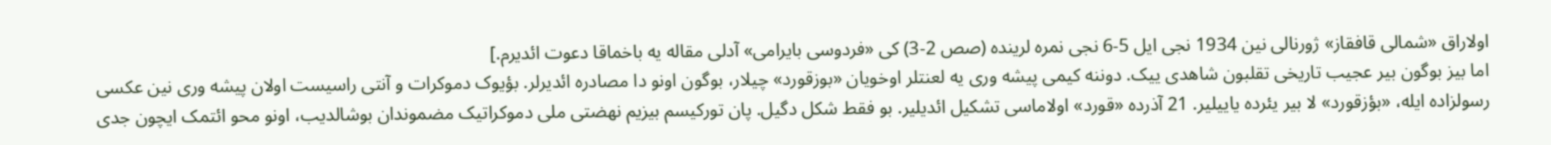اولاراق «شمالی قافقاز» ژورنالی نین 1934 نجی ایل 5-6 نجی نمره لرینده (صص 2-3) کی «فردوسی بایرامی» آدلی مقاله یه باخماقا دعوت ائدیرم.]
اما بیز بوگون بیر عجیب تاریخی تقلبون شاهدی ییک. دوننه کیمی پیشه وری یه لعنتلر اوخویان «بوزقورد» چیلار، بوگون اونو دا مصادره ائدیرلر. بؤیوک دموکرات و آنتی راسیست اولان پیشه وری نین عکسی رسولزاده ایله، «بؤزقورد» لا بیر یئرده یاییلیر. 21 آذرده «قورد» اولاماسی تشکیل ائدیلیر. بو فقط شکل دگیل. پان تورکیسم بیزیم نهضتی ملی دموکراتیک مضموندان بوشالدیب، اونو محو ائتمک ایچون جدی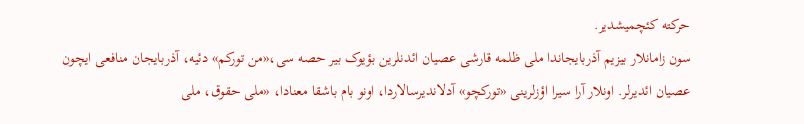حرکته کئچمیشدیر.
سون زامانلار بیزیم آذربایجاندا ملی ظلمه قارشی عصیان ائدنلرین بؤیوک بیر حصه سی،«من تورکم» دئیه، آذربایجان منافعی ایچون عصیان ائدیرلر. اونلار آرا سیرا اؤزلرینی «تورکچو» آدلاندیرسالاردا، اونو بام باشقا معنادا، «ملی حقوق، ملی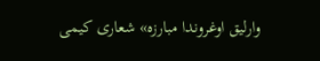وارلیق اوغروندا مبارزه» شعاری کیمی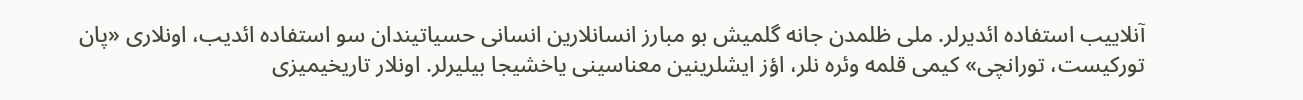آنلاییب استفاده ائدیرلر. ملی ظلمدن جانه گلمیش بو مبارز انسانلارین انسانی حسیاتیندان سو استفاده ائدیب، اونلاری «پان تورکیست، تورانچی» کیمی قلمه وئره نلر، اؤز ایشلرینین معناسینی یاخشیجا بیلیرلر. اونلار تاریخیمیزی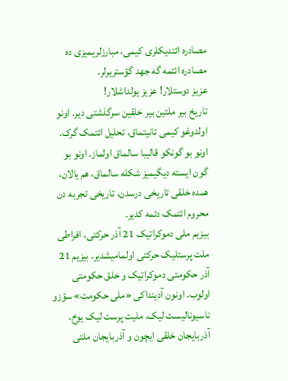مصادره ائتدیکلری کیمی، مبارزلریمیزی ده مصادره ائتمه گه جهد گؤستریرلر.
عزیز دوستلار! عزیز یولداشلار!
تاریخ بیر ملتین بیر خلقین سرگذشتی دیر. اونو اولدوغو کیمی تانیتماق، تحلیل ائتمک گرک. اونو بو گونکو قالیبا سالماق اولماز. اونو بو گون ایسته دیگیمیز شکله سالماق، هم یالان، همده خلقی تاریخی درسدن، تاریخی تجربه دن محروم ائتمک دئمه کدیر.
بیزیم ملی دموکراتیک 21 آذر حرکتی، افراطی ملت پرستلیک حرکتی اولمامیشدیر. بیزیم 21 آذر حکومتی دموکراتیک و خلق حکومتی اولوب. اونون آدینداکی «ملی حکومت» سؤزو ناسیونالیست لیک، ملیت پرست لیک یوخ، آذربایجان خلقی ایچون و آذربایجان ملتی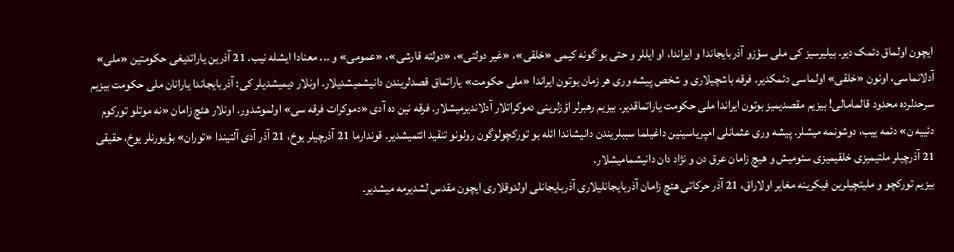ایچون اولماق دئمک دیر. بیلیرسیز کی ملی سؤزو آذربایجاندا و ایراندا، او ایللر و حتی بو گونه کیمی «خلقی»، «غیر دولتی»، «دولته قارشی»، «عمومی» و ... معنادا ایشله نیب. 21 آذرین یاراتدیغی حکومتین «ملی» آدلانماسی، اونون «خلقی» اولماسی دئمکدیر. فرقه باشچیلاری و شخص پیشه وری هر زمان بوتون ایراندا «ملی حکومت» یاراتماق قصدلریندن دانیشمیشدیلار. اونلار دیمیشدیلر کی: آذربایجاندا یارانان ملی حکومت بیزیم سرحدلرده محدود قالمامالی! بیزیم مقصدیمیز بوتون ایراندا ملی حکومت یاراتماقدیر. بیزیم رهبرلر اؤزلرینی دموکراتلار آدلاندیرمیشلار. فرقه نین ده آدی «دموکرات فرقه سی» اولموشدور. اونلار هئچ زامان «نه موتلو تورکوم دئییه ن» دئمه ییب، دوشونمه میشلر. پیشه وری عثمانلی امپریاسینین داغیلما سببلریندن دانیشاندا ائله بو تورکچولوگون رولونو تنقید ائتمیشدیر. قوندارما 21 آذرچیلر یوخ، 21 آذر آدی آلتیندا «توران» بؤیورنلر یوخ، حقیقی 21 آذرچیلر ملتیمیزی خلقیمیزی سئومیش و هیچ زامان عرق دن و نژاد دان دانیشمامیشلار.
بیزیم تورکچو و ملیتچیلرین فیکرینه مغایر اولاراق، 21 آذر حرکاتی هئچ زامان آذربایجانلیلاری آذربایجانلی اولدوقلاری ایچون مقدس لشدیرمه میشدیر.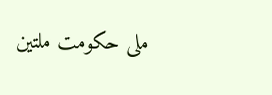ملی حکومت ملتین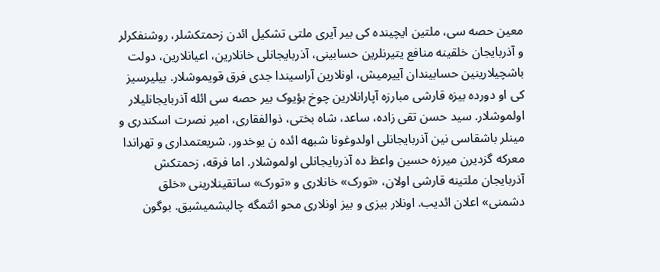معین حصه سی، ملتین ایچینده کی بیر آیری ملتی تشکیل ائدن زحمتکشلر، روشنفکرلر و آذربایجان خلقینه منافع یتیرنلرین حسابینی، آذربایجانلی خانلارین، اعیانلارین، دولت باشچیلارینین حسابیندان آییرمیش، اونلارین آراسیندا جدی فرق قویموشلار. بیلیرسیز کی او دورده بیزه قارشی مبارزه آپارانلارین چوخ بؤیوک بیر حصه سی ائله آذربایجانلیلار اولموشلار. سید حسن تقی زاده، ساعد، شاه بختی، ذوالفقاری، امیر نصرت اسکندری و مینلر باشقاسی نین آذربایجانلی اولدوغونا شبهه ائده ن یوخدور. شریعتمداری و تهراندا معرکه گزدیرن میرزه حسین واعظ ده آذربایجانلی اولموشلار. اما فرقه، زحمتکش آذربایجان ملتینه قارشی اولان، «تورک» خانلاری و «تورک» ساتقینلارینی «خلق دشمنی» اعلان ائدیب. اونلار بیزی و بیز اونلاری محو ائتمگه چالیشمیشیق. بوگون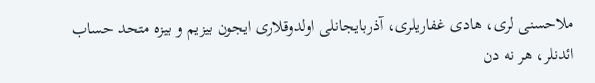ملاحسنی لری، هادی غفاریلری، آذربایجانلی اولدوقلاری ایجون بیزیم و بیزه متحد حساب ائدنلر، هر نه دن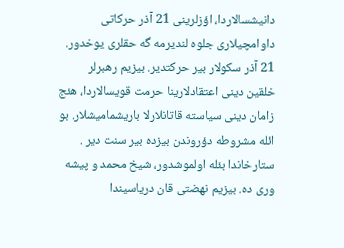دانیشسالاردا، اؤزلرینی 21 آذر حرکاتی داوامچیلاری جلوه لندیرمه گه حقلری یوخدور.
21 آذر سکولار بیر حرکتدیر. بیزیم رهبرلر خلقین دینی اعتقادلارینا حرمت قویسالاردا، هئج زامان دینی سیاسته قاتانلارلا باریشمامیشلار. بو ائله مشروطه دؤروندن بیزده بیر سنت دیر . ستارخاندا بئله اولموشدور، شیخ محمد و پیشه وری ده. بیزیم نهضتی قان دریاسیندا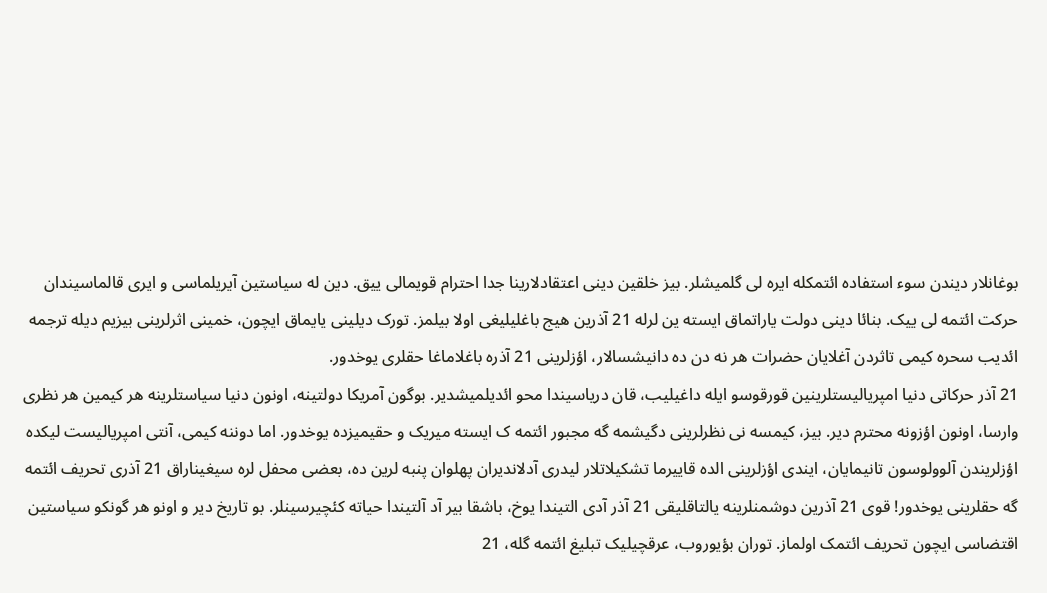بوغانلار دیندن سوء استفاده ائتمکله ایره لی گلمیشلر. بیز خلقین دینی اعتقادلارینا جدا احترام قویمالی ییق. دین له سیاستین آیریلماسی و ایری قالماسیندان حرکت ائتمه لی ییک. بنائا دینی دولت یاراتماق ایسته ین لرله 21 آذرین هیج باغلیلیغی اولا بیلمز. تورک دیلینی یایماق ایچون، خمینی اثرلرینی بیزیم دیله ترجمه ائدیب سحره کیمی تاثردن آغلایان حضرات هر نه دن ده دانیشسالار، اؤزلرینی 21 آذره باغلاماغا حقلری یوخدور.
21 آذر حرکاتی دنیا امپریالیستلرینین قورقوسو ایله داغیلیب، قان دریاسیندا محو ائدیلمیشدیر. بوگون آمریکا دولتینه، اونون دنیا سیاستلرینه هر کیمین هر نظری وارسا، اونون اؤزونه محترم دیر. بیز، کیمسه نی نظرلرینی دگیشمه گه مجبور ائتمه ک ایسته میریک و حقیمیزده یوخدور. اما دوننه کیمی، آنتی امپریالیست لیکده اؤزلریندن آلوولوسون تانیمایان، ایندی اؤزلرینی الده قاییرما تشکیلاتلار لیدری آدلاندیران پهلوان پنبه لرین ده، بعضی محفل لره سیغیناراق 21 آذری تحریف ائتمه گه حقلرینی یوخدور! قوی 21 آذرین دوشمنلرینه یالتاقلیقی 21 آذر آدی التیندا یوخ، باشقا بیر آد آلتیندا حیاته کئچیرسینلر. بو تاریخ دیر و اونو هر گونکو سیاستین اقتضاسی ایچون تحریف ائتمک اولماز. توران بؤیوروب، عرقچیلیک تبلیغ ائتمه گله، 21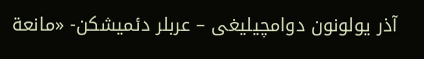آذر یولونون دوامچیلیغی – عربلر دئمیشکن- «مانعة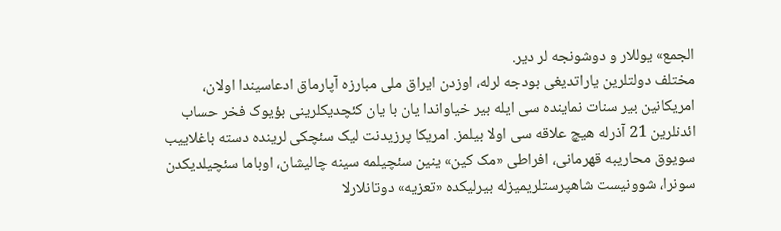الجمع» یوللار و دوشونجه لر دیر.
مختلف دولتلرین یاراتدیغی بودجه لرله، اوزدن ایراق ملی مبارزه آپارماق ادعاسیندا اولان، امریکانین بیر سنات نماینده سی ایله بیر خیاواندا یان با یان کئچدیکلرینی بؤیوک فخر حساب ائدنلرین 21 آذرله هیچ علاقه سی اولا بیلمز. امریکا پرزیدنت لیک سئچکی لرینده دسته باغلاییب سویوق محاریبه قهرمانی، افراطی «مک کین» ینین سئچیلمه سینه چالیشان، اوباما سئچیلدیکدن سونرا، شوونیست شاهپرستلریمیزله بیرلیکده «تعزیه» دوتانلارلا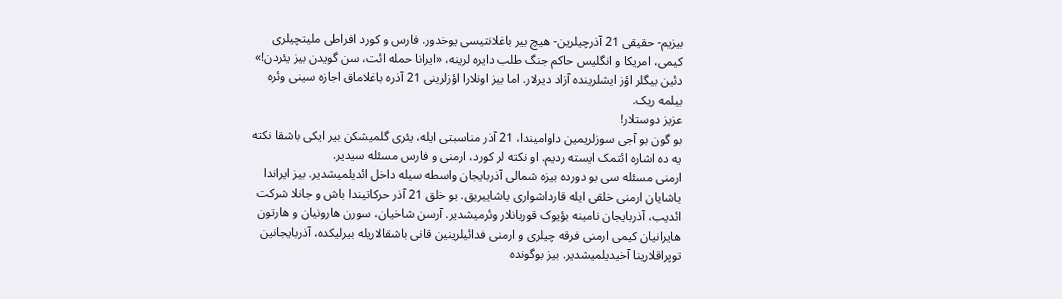بیزیم- حقیقی 21 آذرچیلرین- هیچ بیر باغلانتیسی یوخدور. فارس و کورد افراطی ملیتچیلری کیمی، امریکا و انگلیس حاکم جنگ طلب دایره لرینه، «ایرانا حمله ائت، سن گویدن بیز یئردن!» دئین بیگلر اؤز ایشلرینده آزاد دیرلار. اما بیز اونلارا اؤزلرینی 21 آذره باغلاماق اجازه سینی وئره بیلمه ریک.
عزیز دوستلار!
بو گون بو آجی سوزلریمین داوامیندا، 21 آذر مناسبتی ایله، یئری گلمیشکن بیر ایکی باشقا نکته یه ده اشاره ائتمک ایسته ردیم. او نکته لر کورد، ارمنی و فارس مسئله سیدیر.
ارمنی مسئله سی بو دورده بیزه شمالی آذربایجان واسطه سیله داخل ائدیلمیشدیر. بیز ایراندا یاشایان ارمنی خلقی ایله قارداشواری یاشاییریق. بو خلق 21 آذر حرکاتیندا باش و جانلا شرکت ائدیب، آذربایجان نامینه بؤیوک قوربانلار وئرمیشدیر. آرسن شاخیان، سورن هارونیان و هارتون هایرانیان کیمی ارمنی فرقه چیلری و ارمنی فدائیلرینین قانی باشقالاریله بیرلیکده، آذربایجانین توپراقلارینا آخیدیلمیشدیر. بیز بوگونده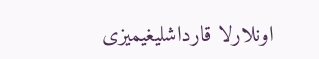اونلارلا قارداشلیغیمیزی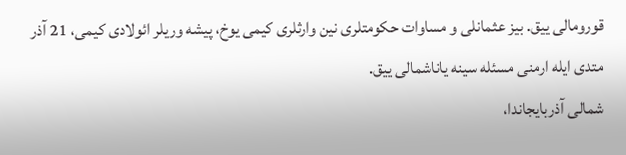قورومالی ییق. بیز عثمانلی و مساوات حکومتلری نین وارثلری کیمی یوخ، پیشه وریلر ائولادی کیمی، 21 آذر متدی ایله ارمنی مسئله سینه یاناشمالی ییق.
شمالی آذربایجاندا،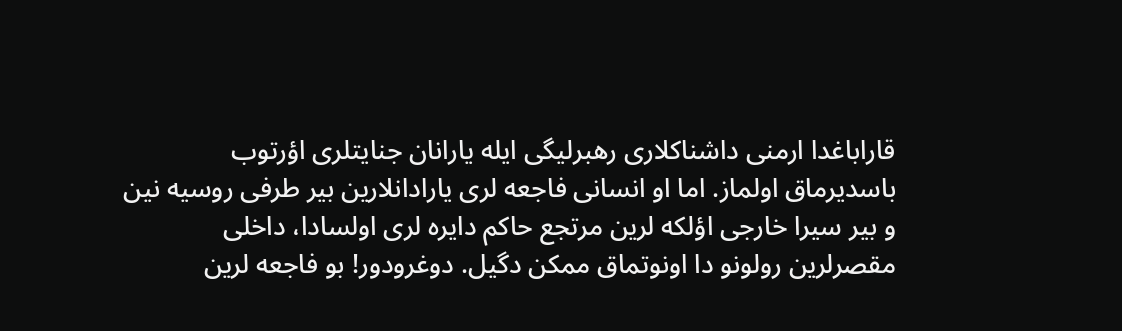قاراباغدا ارمنی داشناکلاری رهبرلیگی ایله یارانان جنایتلری اؤرتوب باسدیرماق اولماز. اما او انسانی فاجعه لری یارادانلارین بیر طرفی روسیه نین و بیر سیرا خارجی اؤلکه لرین مرتجع حاکم دایره لری اولسادا، داخلی مقصرلرین رولونو دا اونوتماق ممکن دگیل. دوغرودور! بو فاجعه لرین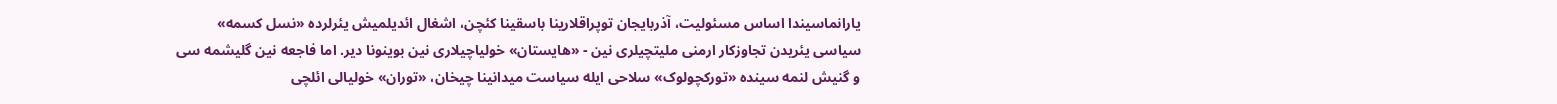یارانماسیندا اساس مسئولیت، آذربایجان توپراقلارینا باسقینا کئچن، اشغال ائدیلمیش یئرلرده «نسل کسمه» سیاسی یئریدن تجاوزکار ارمنی ملیتچیلری نین - «هایستان» خولیاچیلاری نین بوینونا دیر. اما فاجعه نین گلیشمه سی و گنیش لنمه سینده «تورکچولوک» سلاحی ایله سیاست میدانینا چیخان، «توران» خولیالی ائلچی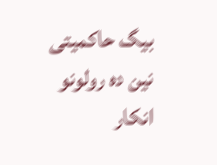بیگ حاکمیتی نین ده رولونو انکار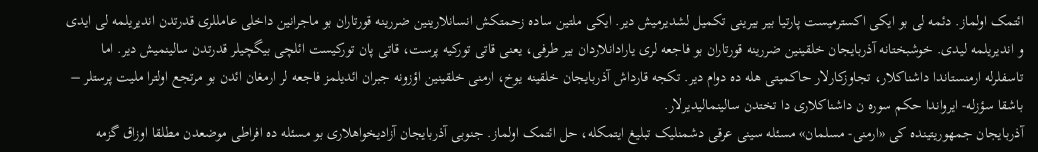ائتمک اولماز. دئمه لی بو ایکی اکسترمیست پارتیا بیر بیرینی تکمیل لشدیرمیش دیر. ایکی ملتین ساده زحمتکش انسانلارینین ضررینه قورتاران بو ماجرانین داخلی عامللری قدرتدن اندیریلمه لی ایدی و اندیریلمه لیدی. خوشبختانه آذربایجان خلقینین ضررینه قورتاران بو فاجعه لری یارادانلاردان بیر طرفی، یعنی قاتی تورکیه پرست، قاتی پان تورکیست ائلچی بیگچیلر قدرتدن سالینمیش دیر. اما تاسفلرله ارمنستاندا داشناکلار، تجاوزکارلار حاکمیتی هله ده دوام دیر. تکجه قارداش آذربایجان خلقینه یوخ، ارمنی خلقینین اؤزونه جبران ائدیلمز فاجعه لر ارمغان ائدن بو مرتجع اولترا ملیت پرستلر – باشقا سؤزله- ایرواندا حکم سوره ن داشناکلاری دا تختدن سالینمالیدیرلار.
آذربایجان جمهوریتینده کی «ارمنی- مسلمان» مسئله سینی عرقی دشمنلیک تبلیغ ایتمکله، حل ائتمک اولماز. جنوبی آذربایجان آزادیخواهلاری بو مسئله ده افراطی موضعدن مطلقا اوزاق گزمه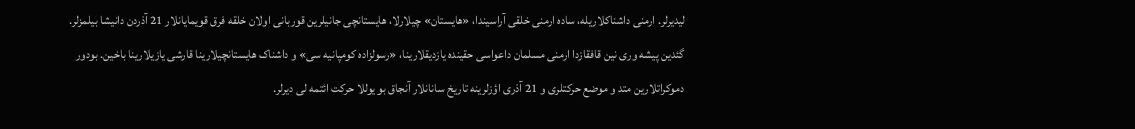لیدیرلر. ارمنی داشناکلاریله، ساده ارمنی خلقی آراسیندا، «هایستان» چیلارلا، هایستانچی جانیلرین قوربانی اولان خلقه فرق قویمایانلار 21 آذردن دانیشا بیلمزلر. گئدین پیشه وری نین قافقازدا ارمنی مسلمان داعواسی حقینده یازدیقلارینا، «رسولزاده کومپانیه سی» و داشناک هایستانچیلارینا قارشی یازیلارینا باخین. بودور دموکراتلارین متد و موضع حرکتلری و 21 آذری اؤزلرینه تاریخ سانانلار آنجاق بو یوللا حرکت ائتمه لی دیرلر.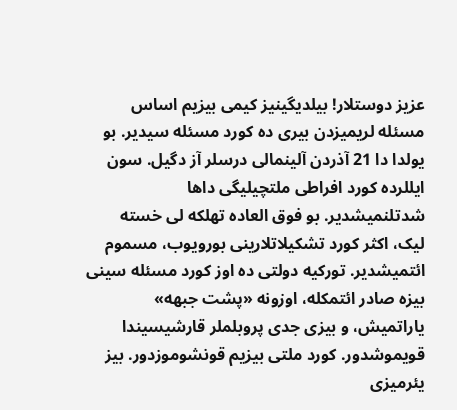عزیز دوستلار! بیلدیگینیز کیمی بیزیم اساس مسئله لریمیزدن بیری ده کورد مسئله سیدیر. بو یولدا دا 21 آذردن آلینمالی درسلر آز دگیل. سون ایللرده کورد افراطی ملتچیلیگی داها شدتلنمیشدیر. بو فوق العاده تهلکه لی خسته لیک، اکثر کورد تشکیلاتلارینی بورویوب، مسموم ائتمیشدیر. تورکیه دولتی ده اوز کورد مسئله سینی بیزه صادر ائتمکله، اوزونه «پشت جبهه» یاراتمیش، و بیزی جدی پروبلملر قارشیسیندا قویموشدور. کورد ملتی بیزیم قونشوموزدور. بیز یئرمیزی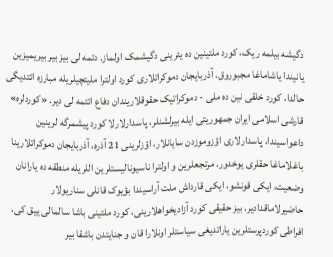دگیشه بیلمه ریک، کورد ملتینین ده یئرینی دگیشمک اولماز. دئمه لی بیز بیر بیریمیزین یانیندا یاشاماغا مجبوروق. آذربایجان دموکراتلاری کورد اولترا ملیتچیلریله مبارزه ائتدیگی حالدا، کورد خلقی نین ده ملی - دموکراتیک حقوقلاریندان دفاع ائتمه لی دیر. «کوردلره» قارشی اسلامی ایران جمهوریتی ایله بیرلشنلر، پاسدارلارلا کورد پیشمرگه لرینین داعواسیندا، پاسدارلاری اؤزوموزدن سایانلار، اؤزلرینی 21 آذره، آذربایجان دموکراتلارینا باغلاماغا حقلری یوخدور. مرتجعلرین و اولترا ناسیونالیستلرین اللریله منطقه ده یارانان وضعیت، ایکی قونشو، ایکی قارداش ملت آراسیندا بؤیوک قانلی سناریولار حاضیرلاماقدادیر. بیز حقیقی کورد آزادیخواهلارینی، کورد ملتینی باشا سالمالی ییق کی، افراطی کوردپرستلرین یاراتدیغی سیاستلر اونلارا قان و جنایتدن باشقا بیر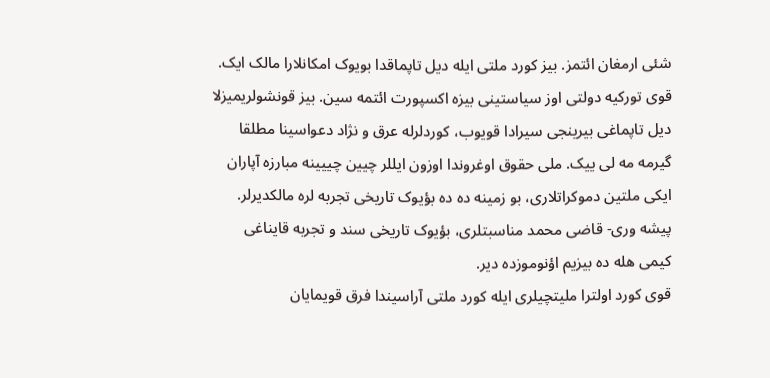شئی ارمغان ائتمز. بیز کورد ملتی ایله دیل تاپماقدا بویوک امکانلارا مالک ایک. قوی تورکیه دولتی اوز سیاستینی بیزه اکسپورت ائتمه سین. بیز قونشولریمیزلا دیل تاپماغی بیرینجی سیرادا قویوب، کوردلرله عرق و نژاد دعواسینا مطلقا گیرمه مه لی ییک. ملی حقوق اوغروندا اوزون ایللر چیین چییینه مبارزه آپاران ایکی ملتین دموکراتلاری، بو زمینه ده ده بؤیوک تاریخی تجربه لره مالکدیرلر. پیشه وری- قاضی محمد مناسبتلری، بؤیوک تاریخی سند و تجربه قایناغی کیمی هله ده بیزیم اؤنوموزده دیر.
قوی کورد اولترا ملیتچیلری ایله کورد ملتی آراسیندا فرق قویمایان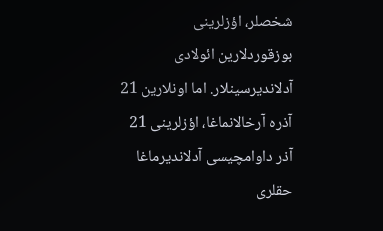شخصلر، اؤزلرینی بوزقوردلارین ائولادی آدلاندیرسینلار. اما اونلارین 21 آذره آرخالانماغا، اؤزلرینی 21 آذر داوامچیسی آدلاندیرماغا حقلری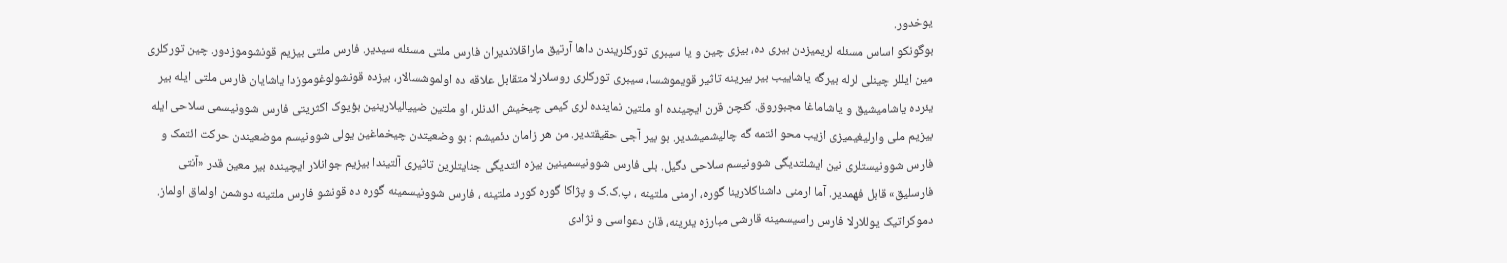یوخدور.
بوگونکو اساس مسئله لریمیزدن بیری ده، بیزی چین و یا سیبری تورکلریندن داها آرتیق ماراقلاندیران فارس ملتی مسئله سیدیر. فارس ملتی بیزیم قونشوموزدور. چین تورکلری مین ایللر چینلی لرله بیرگه یاشاییب بیر بیرینه تاثیر قویموشسا، سیبری تورکلری روسلارلا متقابل علاقه ده اولموشسالار، بیزده قونشولوغوموزدا یاشایان فارس ملتی ایله بیر یئرده یاشامیشیق و یاشاماغا مجبوروق. کئچن قرن ایچینده او ملتین نماینده لری کیمی چیخیش ائدنلر، او ملتین ضییالیلارینین بؤیوک اکثریتی فارس شوونیسمی سلاحی ایله بیزیم ملی وارلیغیمیزی ازیب محو ائتمه گه چالیشمیشدیر. بو بیر آجی حقیقتدیر. من هر زامان دئمیشم : بو وضعیتدن چیخماغین یولی شوونیسم موضعیندن حرکت ائتمک و فارس شوونیستلری نین ایشلتدیگی شوونیسم سلاحی دگیل. بلی فارس شوونیسمینین بیزه ائتدیگی جنایتلرین تاثیری آلتیندا بیزیم جوانلار ایچینده بیر معین قدر «آنتی فارسلیق» قابل فهمدیر. آما ارمنی داشناکلارینا گوره، ارمنی ملتینه ، پ.ک.ک و پژاکا گوره کورد ملتینه ، فارس شوونیسمینه گوره ده قونشو فارس ملتینه دوشمن اولماق اولماز. دموکراتیک یوللارلا فارس راسیسمینه قارشی مبارزه یئرینه، قان دعواسی و نژادی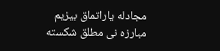مجادله یاراتماق بیزیم مبارزه نی مطلق شکسته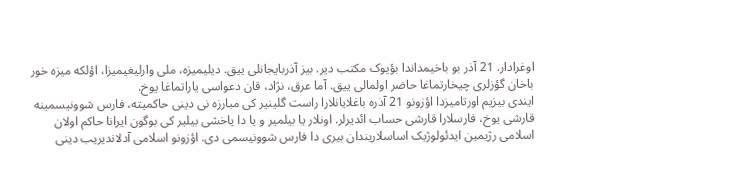اوغرادار. 21 آذر بو باخیمداندا بؤیوک مکتب دیر. بیز آذربایجانلی ییق. دیلیمیزه، ملی وارلیغیمیزا، اؤلکه میزه خور باخان گؤزلری چیخارتماغا حاضر اولمالی ییق. آما عرق، نژاد، قان دعواسی یاراتماغا یوخ.
ایندی بیزیم اورتامیزدا اؤزونو 21 آذره باغلایانلارا راست گلینیر کی مبارزه نی دینی حاکمیته، فارس شوونیسمینه قارشی یوخ، فارسلارا قارشی حساب ائدیرلر. اونلار یا بیلمیر و یا دا یاخشی بیلیر کی بوگون ایرانا حاکم اولان اسلامی رژیمین ایدئولوژیک اساسلاریندان بیری دا فارس شوونیسمی دی. اؤزونو اسلامی آدلاندیریب دینی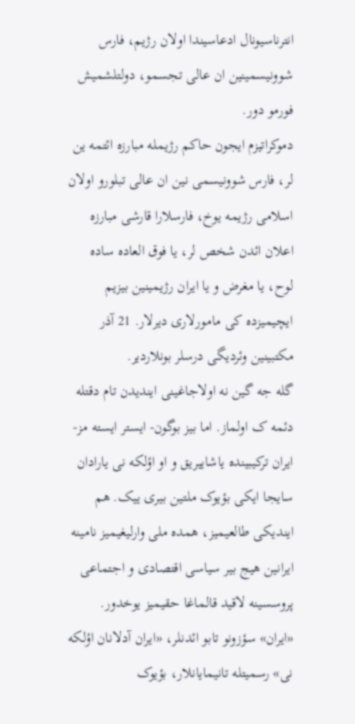انترناسیونال ادعاسیندا اولان رژیم، فارس شوونیسمینین ان عالی تجسمو، دولتلشمیش فورمو دور.
دموکراتیزم ایجون حاکم رژیمله مبارزه ائتمه ین لر، فارس شوونیسمی نین ان عالی تبلورو اولان اسلامی رژیمه یوخ، فارسلارا قارشی مبارزه اعلان ائدن شخص لر، یا فوق العاده ساده لوح، یا مغرض و یا ایران رژیمینین بیزیم ایچیمیزده کی مامورلاری دیرلار. 21 آذر مکتبینین وئردیگی درسلر بونلاردیر.
گله جه گین نه اولاجاغینی ایندیدن تام دقتله دئمه ک اولماز. اما بیز بوگون- ایستر ایسته مز- ایران ترکیبینده یاشاییریق و او اؤلکه نی یارادان سایجا ایکی بؤیوک ملتین بیری ییک. هم ایندیکی طالعیمیز، همده ملی وارلیغیمیز نامینه ایرانین هیج بیر سیاسی اقتصادی و اجتماعی پروسسینه لاقید قالماغا حقیمیز یوخدور. «ایران» سؤزونو تابو ائدنلر، «ایران آدلانان اؤلکه نی» رسمیتله تانیمایانلار، بؤیوک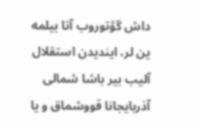داش گؤتوروب آتا بیلمه ین لر، ایندیدن استقلال آلیب بیر باشا شمالی آذربایجانا قووشماق و یا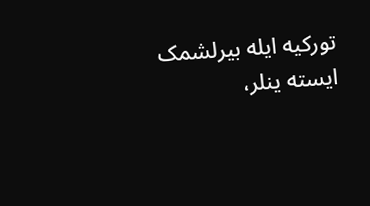تورکیه ایله بیرلشمک ایسته ینلر،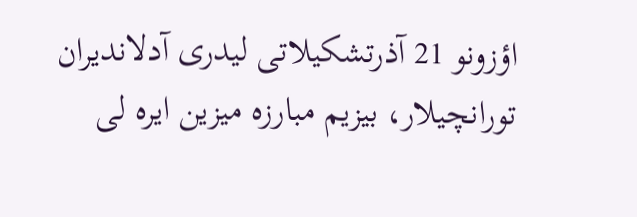اؤزونو 21 آذرتشکیلاتی لیدری آدلاندیران تورانچیلار، بیزیم مبارزه میزین ایره لی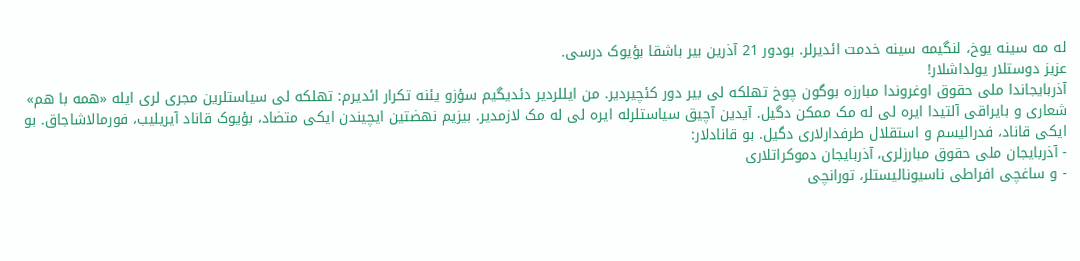له مه سینه یوخ، لنگیمه سینه خدمت ائدیرلر. بودور 21 آذرین بیر باشقا بؤیوک درسی.
عزیز دوستلار یولداشلار!
آذربایجاندا ملی حقوق اوغروندا مبارزه بوگون چوخ تهلکه لی بیر دور کئچیردیر. من ایللردیر دئدیگیم سؤزو یئنه تکرار ائدیرم: تهلکه لی سیاستلرین مجری لری ایله «همه با هم» شعاری و بایراقی آلتیدا ایره لی له مک ممکن دگیل. آیدین آچیق سیاستلرله ایره لی له مک لازمدیر. بیزیم نهضتین ایچیندن ایکی متضاد، بؤیوک قاناد آیریلیب، فورمالاشاجاق. بو ایکی قاناد، فدرالیسم و استقلال طرفدارلاری دگیل. بو قانادلار:
- آذربایجان ملی حقوق مبارزلری، آذربایجان دموکراتلاری
- و ساغچی افراطی ناسیونالیستلر، تورانچی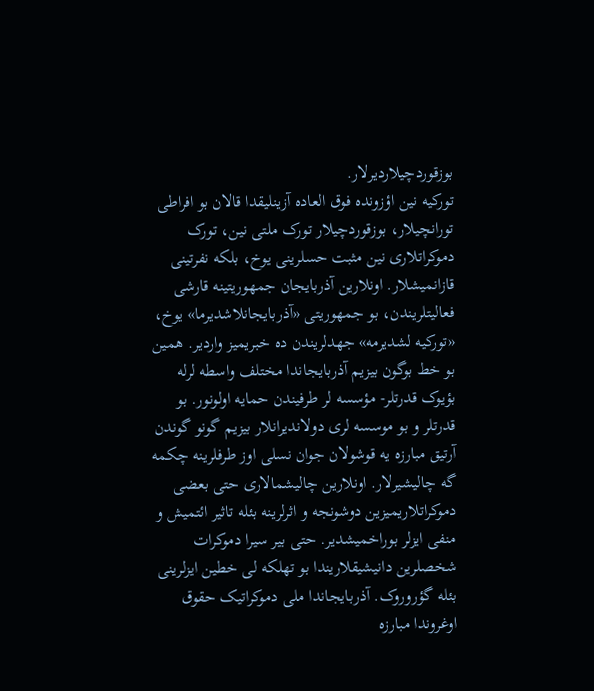بوزقوردچیلاردیرلار.
تورکیه نین اؤزونده فوق العاده آزینلیقدا قالان بو افراطی تورانچیلار، بوزقوردچیلار تورک ملتی نین، تورک دموکراتلاری نین مثبت حسلرینی یوخ، بلکه نفرتینی قازانمیشلار. اونلارین آذربایجان جمهوریتینه قارشی فعالیتلریندن، بو جمهوریتی «آذربایجانلاشدیرما» یوخ، «تورکیه لشدیرمه» جهدلریندن ده خبریمیز واردیر. همین بو خط بوگون بیزیم آذربایجاندا مختلف واسطه لرله بؤیوک قدرتلر- مؤسسه لر طرفیندن حمایه اولونور. بو قدرتلر و بو موسسه لری دولاندیرانلار بیزیم گونو گوندن آرتیق مبارزه یه قوشولان جوان نسلی اوز طرفلرینه چکمه گه چالیشیرلار. اونلارین چالیشمالاری حتی بعضی دموکراتلاریمیزین دوشونجه و اثرلرینه بئله تاثیر ائتمیش و منفی ایزلر بوراخمیشدیر. حتی بیر سیرا دموکرات شخصلرین دانیشیقلاریندا بو تهلکه لی خطین ایزلرینی بئله گؤروروک. آذربایجاندا ملی دموکراتیک حقوق اوغروندا مبارزه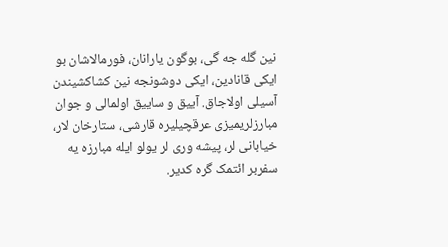نین گله جه گی، بوگون یارانان، فورمالاشان بو ایکی قانادین، ایکی دوشونجه نین کشاکشیندن آسیلی اولاجاق. آییق و ساییق اولمالی و جوان مبارزلریمیزی عرقچیلیره قارشی، ستارخان لار، خیابانی لر، پیشه وری لر یولو ایله مبارزه یه سفربر ائتمک گره کدیر.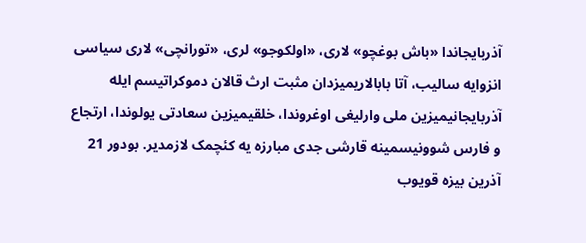آذربایجاندا «باش بوغچو» لاری، «اولکوجو» لری، «تورانچی» لاری سیاسی انزوایه سالیب، آتا بابالاریمیزدان مثبت ارث قالان دموکراتیسم ایله آذربایجانیمیزین ملی وارلیغی اوغروندا، خلقیمیزین سعادتی یولوندا، ارتجاع و فارس شوونیسمینه قارشی جدی مبارزه یه کئچمک لازمدیر. بودور 21 آذرین بیزه قویوب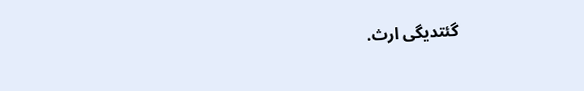گئتدیگی ارث.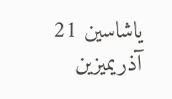یاشاسین 21 آذریمیزین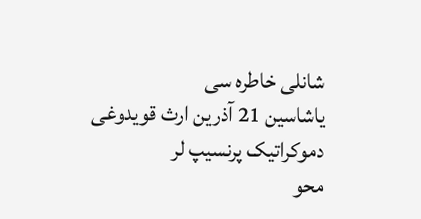شانلی خاطره سی
یاشاسین 21 آذرین ارث قویدوغی دموکراتیک پرنسیپ لر
محو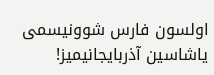اولسون فارس شوونیسمی
یاشاسین آذربایجانیمیز!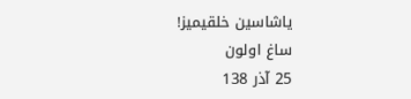یاشاسین خلقیمیز!
ساغ اولون
25 آذر 138